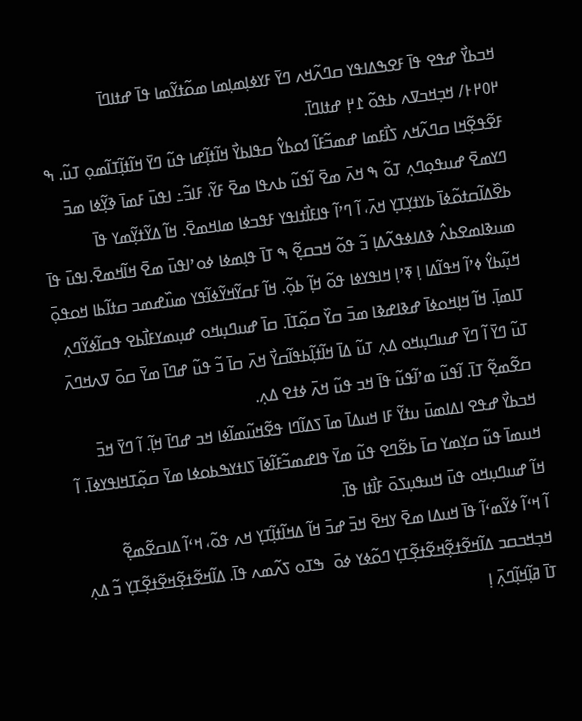ߞߏߕߌ߯ ߝߟߐ ߟߊ߫ ߓߐߒߡߊߟߌ ߛߣߍ߬ߞߍ ߣߌ߫ ߓߌߦߊ߲ߘߊ߲ߘߊ ߘߋ߬ߙߌ߬ߘߊ ߟߊ߫ ߝߙߊߣߊ߫
߂߀߂߅/ ߞߏ߲ߞߏߜߍ ߕߟߋ߬ ߁߂߲ ߝߙߊߣߊ߫.
ߓߐ߬ߟߐ߲߬ߞߊ ߛߣߍ߬ߞߍ ߖߊ߯ߓߘߊ ߝߘߏ߬ߓߊ߬ ߗߋߕߌ߮ ߛߟߊߕߌ߯ ߞߊ߬ߙߊ߲߬ߝߊ ߟߎ߬ ߣߌ߫ ߞߊ߬ߙߊ߲߬ߠߊ߬ߘߋ߲ ߠߎ߬. ߒ ߣߌߘߐ߫ ߝߎߟߋ߲ߣߍ߲ ߠߋ߬ ߒ ߞߍ߫ ߘߐ߫ ߊ߬ߟߎ߬ ߕߍߟߊ ߘߐ߫ ߓߌ߬، ߓߊߏ߬߸ ߊߟߎ߫ ߓߘߊ߫ ߢߌ߲߬ߦߊ ߘߏ߫ ߕߐ߰ߡߊ߬ߛߙߋ߬ߦߊ߫ ߕߌߙߌ߲ߠߌ߲ ߞߍ߫، ߊ߬ ߣߴߊ߬ ߟߊߓߊ߯ߙߊߟߌ ߓߟߏߦߊ ߘߊߞߘߐ߫. ߞߊ߬ ߡߌ߬ߙߌ߲߬ߘߌ ߟߊ߫ ߘߎߢߊߘߐߕߍ߮ ߢߡߊߦߟߍ߬ߡߊ߲ ߏ߬ ߟߋ߬ ߞߏߛߐ߲߬ ߒ ߠߊ߫ ߟߊ߲ߘߦߊ ߦߋߴߊߟߎ߫ ߘߐ߫ ߞߊ߬ߞߘߐ߫.ߊߟߎ߫ ߟߊ߫ ߞߎ߲߬ߕߌ߮ ߦߴߊ߬ ߞߟߊ߬ߡߊ ߊ߲ ߧߴߊ߲ ߞߊߟߌߦߊ ߟߋ߬ ߞߊ߲߬ ߕߋ߲߬. ߞߊ߬ ߓߛߌ߬ߞߌ߬ߦߊ߬ߟߌ ߘߎ߰ߝߘߏ ߛߙߊ߬ߕߊ ߞߋߟߋ߲߫ ߠߊߘߊ߲߫. ߞߊ߬ ߞߊ߲ߞߋߦߊ߫ ߝߢߊߝߢߊ ߘߏ߫ ߛߌ߰ ߛߋ߲߬ߠߊ߫. ߛߊ߫ ߝߎߣߎ߲ߞߋ ߝߎ߲ߘߌߓߊ߯ߕߐ ߟߛߊ߬ߦߌ߬ߣߍ߲ ߠߎ߬ ߣߌ߫ ߊ߬ ߣߌ߫ ߝߎߣߎ߲ߞߋ ߡߍ߲ ߠߎ߬ ߡߊ߫ ߞߊ߬ߙߊ߲߬ߕߟߊ߬ߛߌ߯ ߞߍ߫ ߛߊ߫ ߏ߬ ߟߎ߬ ߝߣߊ߫ ߘߌ߫ ߛߋ߫ ߜߍߞߣߍ߫ ߛߐ߬ߘߐ߲߬ ߠߊ߫. ߊ߬ߟߎ߬ ߘߴߊ߬ߟߎ߬ ߟߊ߫ ߞߏ ߟߎ߬ ߞߍ߫ ߦߙߐ ߡߍ߲.
ߞߏߕߌ߯ ߝߟߐ ߊߡߊߘߎ߫ ߎߙߌ߬ ߓߊ ߞߎߡߊ߫ ߘߊ߫ ߖߡߊ߬ߣߊ ߟߐ߬ߞߎ߬ߘߊ߬ߦߊ ߞߏ ߝߣߊ߫ ߞߊ߲߬. ߊ߬ ߣߌ߫ ߞߏ߫ ߞߎߘߊ߫ ߟߎ߬ ߛߌ߲ߘߌ ߛߊ߫ ߕߐ߬ߣߐ ߟߎ߬ ߘߌ߫ ߟߊߝߘߏ߬ߓߊ߬ߦߊ߫ ߖߊߙߌߒߕߋߦߊ ߘߌ߫ ߛߋ߲߬ߠߞߊߟߌߦߊ߫. ߊ߬ ߞߊ߬ ߝߎߣߎ߲ߞߋ ߟߎ߫ ߞߎߟߎ߲ߖߋ߫ ߓߊ߯ߙߊ ߟߊ߫.
ߊ߬ ߞߵߊ߬ ߦߌ߬ߘߵߊ߬ ߟߊ߫ ߞߎߡߊ ߘߐ߫ ߌߞߐ߫ ߞߏ߫ ߝߏ߫ ߞߊ߬ ߡߞߊ߬ߙߊ߲߬ߠߌ߲ ߞߍ ߟߋ߬، ߞߵߊ߬ ߡߊߛߐ߬ߘߐ߲߬ ߞߏ߲ߞߏߛߏ ߡߊ߬ߞߐ߬ߙߐ߲߬ߞߐ߬ߙߐ߲߬ߠߌ߲ ߣߋ߬ߦߌ ߦߋ߫  ߒߠߋ ߖߍ߬ߘߍ ߟߊ߫. ߡߊ߬ߞߐ߬ߙߐ߲߬ߞߐ߬ߙߐ߲߬ߠߌ߲ ߏ߬ ߡߍ߲ ߠߊ߫ ߥߊ߲߬ߞߊ߲߬ߣߍ߲߫ ߊ߲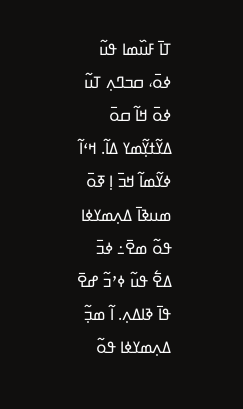ߠߊ߫ ߓߎ߰ߘߊ ߟߎ߬ ߦߋ߫، ߛߏߣߍ߲ ߠߎ߬ ߦߋ߫ ߞߊ߬ ߛߋ߫ ߡߌ߬ߙߌ߲߬ߘߌ ߡߊ߬. ߞߵߊ߬ ߦߌ߬ߘߊ߬ ߞߏ߫ ߊ߲ ߧߋ߫ ߘߎߢߊ߫ ߡߍ߲ߘߌߦߊ ߟߋ߬ ߘߐ߫߸ ߦߏ߫ ߡߐ߱ ߟߎ߬ ߦߴߏ߬ ߝߐ߫ ߟߊ߫ ߢߊߡߍ߲. ߊ߬ ߘߏ߲߬ ߡߍ߲ߘߌߦߊ ߟߋ߬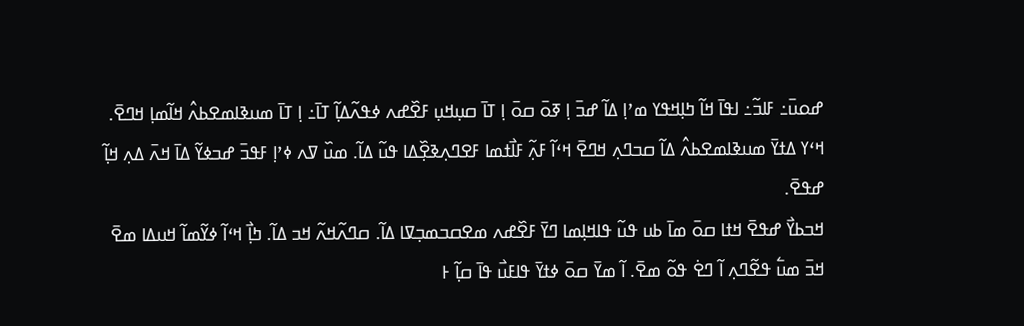ߝߋߎ߫߸ ߓߊߏ߬߸ ߊߟߊ߫ ߞߊ߬ ߤߊ߲ߞߟߌ ߘߴߊ߲ ߡߊ߬ ߝߏ߫ ߊ߲ ߧߋ߫ ߛߋ߫ ߊ߲ ߠߊ߫ ߛߎ߲ߞߎ߲ ߓߐ߰ߝߍ ߦߟߍ߬ߡߊ߲߬ ߠߊ߫߸ ߊ߲ ߠߊ߫ ߘߎߢߊߘߐߕߍ߮ ߞߊ߬ߘߊ߲ ߞߣߐ߫. ߞߵߌ ߡߙߌ߫ ߘߎߢߊߘߐߕߍ߮ ߡߊ߬ ߛߏߣߍ߲ ߞߣߐ߫ ߞߵߊ߬ ߓߍ߲߬ ߓߊ߯ߙߘߊ ߓߐߣߍ߲ߢߐ߲߰ߡߊ ߟߎ߬ ߡߊ߬. ߘߎ߰ ߜߍ ߦߴߊ߲ ߓߟߏ߫ ߝߏߦߌ߬ ߡߊ߫ ߞߍ߫ ߡߍ߲ ߞߊ߲߬ ߝߟߐ߫.
ߞߏߕߌ߯ ߝߟߐ߫ ߞߙߊ ߛߋ߫ ߘߊ߫ ߕߎ ߟߎ߬ ߟߊߞߊ߲ߘߊ ߣߌ߫ ߓߐ߰ߝߍ ߘߐߛߏߘߏ߲ߜߊ ߡߊ߬. ߛߣߍ߬ߞߍ߬ ߞߏ ߡߊ߬. ߤߊ߲߯ ߞߵߊ߬ ߦߌ߬ߘߊ߬ ߞߎߡߊ ߘߐ߫ ߞߏ߫ ߘߎ߱ ߟߐ߬ߣߍ߲ ߊ߬ ߣߐ߭ ߟߋ߬ ߘߐ߫. ߊ߬ ߘߌ߫ ߛߋ߫ ߦߙߌ߫ ߟߊߓߎ߯ ߟߊ߫ ߛߊ߲߬ ߅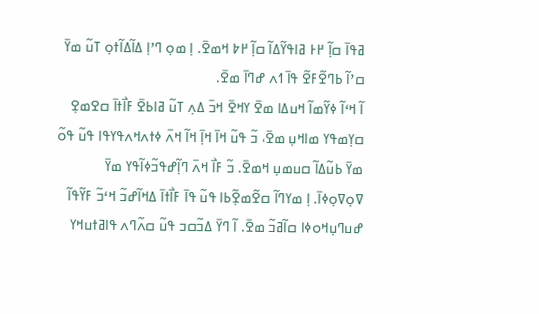ߥߟߊ߫ ߛߊ߲߬ ߂߅ ߥߊߟߌ߬ߡߊ߬ ߛߊ߲߬ ߂߈ ߞߘߐ߫. ߊ߲ ߘߋ߲ ߣߴߊ߲ ߡߊ߬ߡߊ߬ߙߋ߲ ߠߎ߬ ߘߌ߫ ߛߴߊ߬ ߕߣߐ߬ߓߐ߬ ߟߊ߫ ߗߍ ߝߣߊ߫ ߘߐ߫.
ߊ߬ ߞߵߊ߬ ߦߌ߬ߘߊ߬ ߞߎߡߊ ߘߐ߫ ߌߞߐ߫ ߞߏ߫ ߡߍ߲ ߠߎ߬ ߥߊߕߐ߫ ߓߊ߯ߙߊ߫ ߛߐߘߐ߲ ߛߌ߲ߘߟߌ ߘߊߞߎ߲ ߘߐ߫، ߏ߬ ߟߎ߬ ߞߊ߫ ߞߊ߲߫ ߞߊ߬ ߞߍ߫ ߦߙߍߞߍߟߌߟߊ ߟߎ߬ ߟߋ߬ ߘߌ߫ ߕߎ߬ߡߊ߬ ߛߎߘߎ߲ ߞߘߐ߫. ߏ߬ ߓߊ߯ ߞߍ߫ ߣߊ߲߬ߝߟߏ߬ߦߊ߬ߟߌ ߘߌ߫ ߜߋ߲ߜߋ߲ߦߊ߫. ߊ߲ ߘߌߣߊ߬ ߛߐ߬ߘߐ߲߬ߕߊ ߟߎ߬ ߟߊ߫ ߓߊ߯ߙߊ߫ ߡߞߊ߬ߝߏ߬ ߞߵߏ߬ ߓߌ߬ߟߊ߬ ߝߎߣߎ߲ߞߋߦߊ ߛߊ߬ߥߏ߬ ߘߐ߫. ߊ߬ ߣߌ߫ ߡߏ߬ߛߏ ߟߎ߬ ߛߍ߬ߣߍ ߟߊߥߙߎߞߌ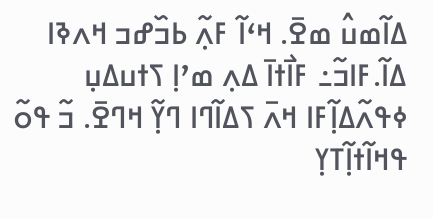ߡߊ߬ߘߎ߮ ߘߐ߫. ߞߵߊ߬ ߓߍ߲߬ ߕߏ߰ߝߏ ߞߍߢߊ ߡߊ߬.ߓߊߏ߬߸ ߓߊ߯ߙߊ߫ ߡߍ߲ ߘߴߊ߲ ߖߙߎߡߎ߲ ߦߟߍ߬ߡߊ߲߬ߓߊ ߞߍ߫ ߖߡߊ߬ߣߊ ߣߌ߲߬ ߞߣߐ߫. ߏ߬ ߟߋ߬ ߟߞߊ߬ߙߊ߲߬ߠߌ߲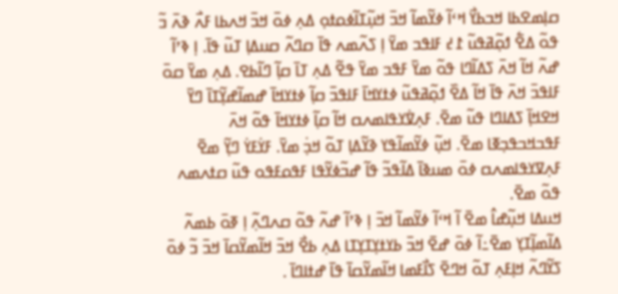ߛߊ߲ߘߐߕߊ ߞߏߕߌ߯ ߞߵߊ߬ ߦߌ߬ߘߊ߬ ߞߏ߫ ߞߎ߲߬ߠߊ߬ߦߋߙߋ߲ ߡߍ߲ ߦߋ߫ ߞߏ߫ ߞߍߕߊ ߓߍ߯ ߢߍ߫ ߏ߬ ߟߋ߬ ߡߐ߱ ߗߋ߲߬ߥߟߎ߬ ߁߄ ߓߊߟߏ ߘߌ߫ ߊ߲ ߖߍ߬ߘߍ ߟߊ߫ ߛߣߍ߬ ߛߎߡߊ߲ ߠߎ߬ ߟߊ߫. ߊ߲ ߢߴߊ߬ ߝߍ߬ ߞߊ߬ ߞߍ߫ ߖߡߊ߬ߣߊ ߟߋ߬ ߘߌ߫ ߓߟߏ ߘߌ߫ ߟߐ߬ ߡߍ߲ ߠߊ߫ ߛߊ߲߬ ߣߊ߬ߕߐ. ߡߍ߲ ߘߌ߫ ߛߋ߫ ߓߊߟߏ߫ ߞߍ߫ ߟߊ߫ ߞߊ߬ ߡߐ߰ ߗߋ߲߬ߥߟߎ߬ ߦߙߌߞߊ߫ ߓߊߟߏ߫ ߛߊ߲߬ ߦߙߌߞߊ߫ ߝߘߊ߬ߝߌ߲߬ߠߊ߫ ߣߌ߫ ߞߐߞߊ߲߫ ߖߡߊߣߊ ߟߎ߬ ߘߐ߫. ߓߍ߲ߜ߭ߌߟߊߘߍߛ ߞߊ߬ ߛߊ߲߬ ߦߙߌߞߊ߫ ߟߋ߬ ߞߍ߫ ߓߟߏߞߏߟߏ߲ߧߊ ߘߐ߫. ߞߎ߲߬ ߦߌ߬ߘߊ߬ߟߌ ߢߌ߬ߡߊ߲ ߠߋ߬ ߞߏ߲߭ ߘߌ߫. ߓߌ߭ߓߌ߭ ߣߌ߲߬ ߘߐ߫ ߓߍ߲ߜߌߟߊߘߍߛ ߦߋ߫ ߘߎߢߊ߫ ߡߊ߬ߟߏ߬ ߟߊ߬ ߝߏ߬ߦߌ߬ߟߊ ߓߟߋߓߟߋ ߟߎ߬ ߛߙߍߘߍ ߟߋ߬ ߘߐ߫.
ߞߎߡߊ ߞߎ߲߬ߝߊ߮ ߘߐ߫ ߊ߬ ߞߵߊ߬ ߦߌ߬ߘߊ߬ ߞߏ߫ ߊ߲ ߢߴߊ߬ ߝߍ߬ ߟߋ߬ ߛߍߣߍ߲߬ ߊ߲ ߧߋ߫ ߕߘߍ߬ ߡߊ߬ߘߊ߲߬ߠߌ߲ ߘߐ߫߸ߊ߬ ߦߋ߫ ߝߐ߫ ߞߏ߫ ߕߌߙߌ߲ߠߌ߲ߠߊ ߡߍ߲ ߕߐ߯ ߞߏ߫ ߞߊ߬ߘߌ߬ߛߊ߫ ߞߏ߫ ߏ߬ ߦߋ߫ ߖߌ߬ߣߍ߬ ߞߊ߲ߓߍ߲ ߠߋ߬ ߞߣߐ߫ ߖߊ߯ߓߘߊ ߞߊ߬ߘߌ߬ߛߊ߫ ߟߊ߫ ߝߙߊߣߊ߫ .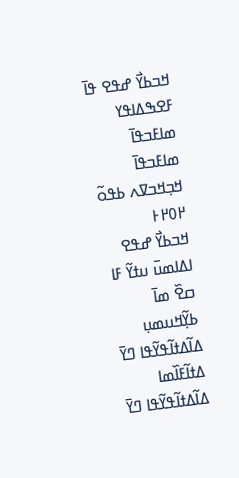ߞߏߕߌ߯ ߝߟߐ ߟߊ߫ ߓߐߒߡߊߟߌ ߘߊߓߏߟߊ߫
ߘߊߓߏߟߊ߫ ߞߏ߲ߞߏߜߍ ߕߟߋ߬ ߂߀߂߅
ߞߏߕߌ߯ ߝߟߐ ߊߡߊߘߎ߫ ߎߙߌ߬ ߓߊ ߛߐ߰ ߘߊ߫ ߕߌ߲߬ߞߎߘߎ߲ ߡߊ߬ߡߙߊ߬ߟߌ߬ߟߊ ߣߌ߫ ߡߙߊ߬ߓߊ߰ߘߊ ߡߊ߬ߡߙߊ߬ߟߌ߬ߟߊ ߣߌ߫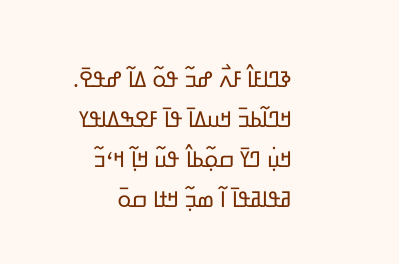ߢߣߊߓߊ߮ ߓߍ߯ ߝߏ߬ ߟߋ߬ ߡߊ߬ ߝߟߐ߫. ߞߣߊ߬ߕߏ߫ ߞߎߡߊ߫ ߟߊ߫ ߓߐߒߡߊߟߌ ߞߎ߲߭ ߣߌ߫ ߛߋ߲߬ߕߊ߮ ߟߎ߬ ߞߊ߲߬ ߞߵߏ߬ ߥߟߊߥߟߊ߫ ߊ߬ ߘߏ߲߬ ߞߙߊ ߛߋ߫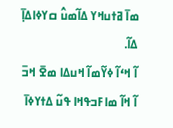ߘߊ߫ ߥߙߎߞߌ ߡߊ߬ߘߎ߮ ߛߌߦߊߡߊ߲߫ ߡߊ߬.
ߊ߬ ߞߵߊ߬ ߦߌ߬ߘߊ߬ ߞߎߡߊ ߘߐ߫ ߞߏ߫ ߊ߬ ߞߊ߬ ߘߊߓߏߟߞߊ ߟߎ߬ ߡߙߌߦߊ߫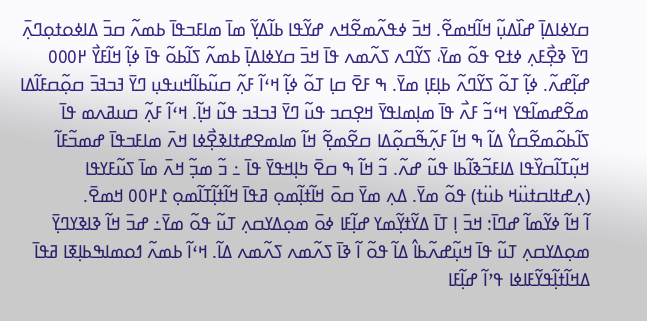ߛߌߦߊߡߊ߲߫ ߝߊ߰ߡߎ߲߬ ߞߊ߬ߞߘߐ߬. ߞߏ߫ ߦߟߍ߬ߘߐ߬ߞߍ ߝߌ߬ߟߊ ߕߊ߬ߡߌ߲߬ ߘߊ߫ ߘߊߓߏߟߊ߫ ߕߘߍ߬ ߛߏ߫ ߡߊߦߋߙߋ߲ߣߍ߲߫ ߣߌ߫ ߢߐ߲߯ߓߍ߲ ߦߙߐ ߟߋ߬ ߘߌ߫، ߖߌ߬ߣߍ ߖߍ߬ߘߍ ߟߊ߫ ߞߏ߫ ߛߌߦߊߡߊ߲߫ ߕߘߍ߬ ߖߊ߬ߕߋ߬ ߟߊ߫ ߦߊ߲߬ ߞߊ߬ߓߌ߯ ߂߀߀߀ ߝߊ߲߬ߝߍ߬. ߦߊ߲߬ ߠߋ߬ ߖߌ߬ߣߍ߬ ߕߊ߲ߓߊ߲ ߘߌ߫. ߒ ߓߐ߫ ߛߊ߲ ߠߋ߬ ߦߊ߲߬ ߞߵߊ߬ ߓߍ߲߬ ߛߎ߬ߕߊ߬ߞߎߟߎ߲ ߣߌ߫ ߔߏߔߏ߫ ߛߋ߲߬ߛߓߊ߬ߡߊ ߘߐ߬ߝߘߊ߬ߟߌ ߞߵߏ߬ ߓߍ߯ ߟߊ߫ ߘߊ߲ߘߊߟߌ߫ ߞߐ߲ߛߏ ߟߎ߬ ߣߌ߫ ߔߏߔߏ ߟߎ߬ ߞߊ߲߬. ߞߵߊ߬ ߓߍ߲߬ ߛߎߥߍߘ ߟߊ߫ ߖߊ߬ߕߋ߬ߘߐ߬ߛߌ߮ ߡߊ߬ ߒ ߞߊ߬ ߓߍ߲߬ߒ߬ߛߋ߲߬ߡߊ ߛߐ߬ߘߐ߲߬ ߞߊ߬ ߘߊߘߐߝߙߊߢߐ߲߯ߦߊ ߞߍ߫ ߘߊߓߏߟߊ߫ ߝߘߏ߬ߓߊ߬ ߞߎ߲߬ߠߊ߬ߛߌ߰ߟߊ ߡߊߓߏ߬ߢߊ߬ߕߊ ߟߎ߬ ߝߍ߬. ߏ߬ ߞߊ߬ ߒ ߛߐ߫ ߤߊ߲ߞߟߌ߫ ߟߊ߫ ߸ ߏ߬ ߘߏ߲߬ ߞߍ߫ ߘߊ߫ ߖߎ߬ߓߌߟߊ (ߍ߲ߝߙߊߛߙߎ߳ߞ ߕߎ߳ߙ) ߟߋ߬ ߘߌ߫. ߡߍ߲ ߘߌ߫ ߛߋ߫ ߞߊ߬ߙߊ߲߬ߘߋ߲ ߥߟߊ߫ ߞߊ߬ߙߊ߲߬ߠߊ߬ߘߋ߲ ߁߂߀߀ ߞߘߐ߫.
ߊ߬ ߞߊ߬ ߦߌ߬ߘߊ߬ ߝߣߊ߫: ߞߏ߫ ߊ߲ ߠߊ߫ ߡߌ߬ߙߌ߲߬ߘߌ ߝߊ߲߬ߓߊ ߦߋ߫ ߘߋ߲ߡߌߛߍ߲ ߠߎ߬ ߟߋ߬ ߘߌ߫߸ ߝߏ߫ ߞߊ߬ ߢߊߢߌߣߌ߲߫ ߘߋ߲ߡߌߛߍ߲ ߠߎ߬ ߟߊ߫ ߞߎ߲߬ߝߍ߬ߕߊ߮ ߡߊ߬ ߟߋ߬ ߊ߬ ߢߊ߫ ߖߍ߬ߘߍ ߖߍ߬ߘߍ ߡߊ߬. ߞߵߊ߬ ߕߘߍ߬ ߗߋߘߊߒߕߊ߲ߧߊ ߥߟߊ߫ ߡߞߊ߬ߙߊ߲߬ߟߌ߬ߓߊߦߊ ߟߴߊ߬ ߝߊ߲߬ߓߊ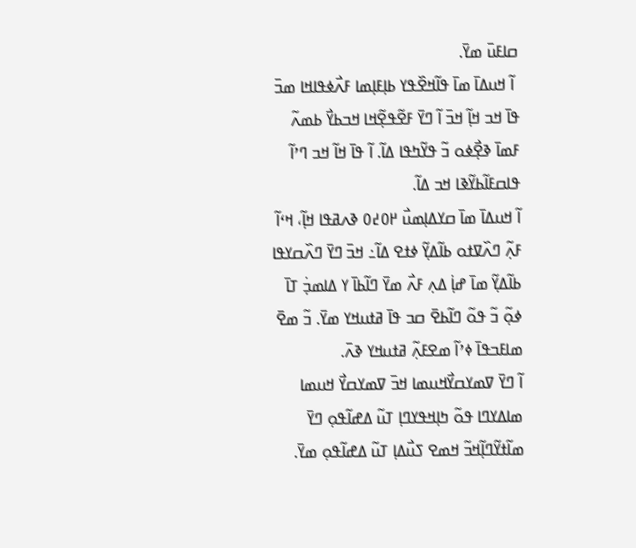ߛߊߓߎ߫ ߘߌ߫.
 ߊ߬ ߞߎߡߊ߫ ߘߊ߫ ߟߊ߬ߞߐ߰ߟߌ ߕߊ߲ߓߊ߲ߘߊ ߓߍ߯ߦߟߊߞߊ ߘߏ߫ ߟߊ߫ ߞߏ ߞߊ߲߬ ߞߏ߫ ߊ߬ ߣߌ߫ ߓߐ߬ߟߐ߲߬ߞߊ ߞߏߕߌ߯ ߕߘߍ߬ ߓߘߊ߫ ߢߐ߲߯ߦߋ ߏ߬ ߟߌ߬ߤߟߊ ߡߊ߬. ߊ߬ ߟߊ߫ ߞߊ߬ ߞߏ ߣߴߊ߬ ߟߊߛߓߊ߬ߕߌ߬ߢߊ ߞߏ ߡߊ߬.
ߊ߬ ߞߎߡߊ߫ ߘߊ߫ ߛߌߡߊ߲ߘߎ߯ ߂߀߄߀ ߢߍߥߟߊ ߞߊ߲߬، ߞߵߊ߬ ߓߍ߲߬ ߣߍ߰ߜߙߋ ߕߊ߬ߡߌ߲߬ ߦߙߐ ߡߊ߬߸ ߞߏ߫ ߣߌ߫ ߣߍ߰ߛߌߟߊ ߕߊ߬ߡߌ߲߬ ߘߊ߫ ߝߊ߲߭ ߡߍ߲ ߓߍ߯ ߘߌ߫ ߣߊ߬ߕߊ߫ ߌ ߡߊߘߏ߲߭ ߠߊ߫ ߦߋ߲߬ ߏ߬ ߟߋ߬ ߣߊ߬ߕߐ߫ ߛߏ ߟߊ߫ ߥߙߎߞߌ ߘߌ߫. ߏ߬ ߘߐ߫ ߘߊߓߏߟߊ߫ ߦߴߊ߬ ߘߐߓߍ߲߬ ߥߙߎߞߌ ߢߍ߫.
ߊ߬ ߣߌ߫ ߜߘߌߛߌ߯ߞߎߘߊ ߞߏ߫ ߜߘߌߛߌ߯ ߞߎߘߊ ߘߊߡߌߣߊ ߟߋ߬ ߤߊ߲ߞߟߌߣߊ߲ ߠߎ߬ ߡߝߊ߬ߟߋ߲ ߣߌ߫ ߘߊ߬ߙߌ߬ߣߊ߲߬ߞߏ߬ ߞߘߐ ߖߎ߯ߡߊ߲ ߠߎ߬ ߡߝߊ߬ߟߋ߲ ߘߌ߫.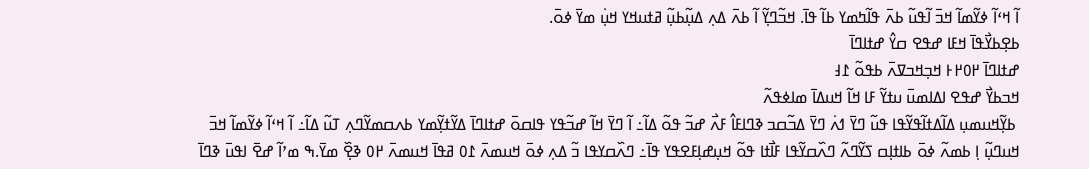ߊ߬ ߞߵߊ߬ ߦߌ߬ߘߊ߬ ߞߏ߫ ߊ߬ߟߎ߬ ߕߍ߫ ߟߊ߬ߤߘߌ ߕߊ߬ ߟߊ߫. ߞߏ߬ߣߌ߲߬ ߊ߬ ߕߍ߫ ߡߍ߲ ߡߎ߲߬ߕߎ߲߬ ߥߙߎߞߌ ߞߎ߲߭ ߘߌ߫ ߦߋ߫.
ߕߐ߲ߕߌ߯ߟߊ߫ ߞߓߊ ߝߟߐ ߛߌ߮ ߝߙߊߣߊ߫
ߝߙߊߣߊ߫ ߂߀߂߅ ߞߏ߲ߞߏߜߍ߫ ߕߟߋ߬ ߁߃
ߞߏߕߌ߯ ߝߟߐ ߊߡߊߘߎ߫ ߎߙߌ߬ ߓߊ ߞߊ߬ ߞߎߡߊ߫ ߘߊߦߟߍ߬
 ߕߌ߲߬ߞߎߘߎ߲ ߡߊ߬ߡߙߊ߬ߟߌ߬ߟߊ ߟߎ߬ ߣߌ߫ ߗߍ߭ ߣߌ߫ ߡߏ߬ߛߏ ߢߣߊߓߊ߮ ߓߍ߯ ߝߏ߬ ߟߋ߬ ߡߊ߬߸ ߊ߬ ߣߌ߫ ߞߊ߬ ߝߏ߬ߟߌ ߟߊߛߋ߫ ߝߙߊߣߊ߫ ߡߌ߬ߙߌ߲߬ߘߌ ߕߍߛߘߌ߬ߣߍ߲ ߠߎ߬ ߡߊ߬߸ ߊ߬ ߞߵߊ߬ ߦߌ߬ߘߊ߬ ߞߏ߫ ߞߎߣߎ߲߬ ߊ߲ ߕߘߍ߬ ߦߋ߫ ߕߊߙߊ߲ߛ ߖߌ߬ߣߍ߬ ߣߍ߰ߛߌ߬ߟߊ ߓߊ߯ߙߊ ߟߋ߬ ߞߎ߲ߝߊ߲ߓߐߟߌ ߟߊ߫߸ ߣߍ߰ߛߌߟߊ ߏ߬ ߡߍ߲ ߦߋ߫ ߞߎߘߍ߫ ߁߀ ߥߟߊ߫ ߞߎߘߍ߫ ߂߀ ߢߐ߲߰ ߘߌ߫.ߒ ߘߴߊ߬ ߝߐ߫ ߊߟߎ߫ ߢߣߊ߫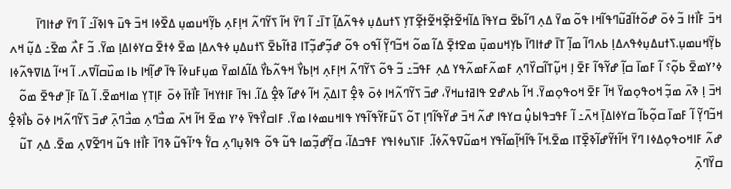ߞߏ߫ ߓߊ߯ߙߊ ߏ߬ ߦߋ߫ ߝߋ߬ߙߊ߬ߥߎ߬ߣߟߊ߬ߞߊ ߟߋ߬ ߘߌ߫ ߡߍ߲ ߣߊ߬ߕߐ߫ ߛߌߟߊ߫ ߡߊ߬ߞߐ߬ߙߐ߲߬ߞߐ߬ߙߐ߲߬ߠߌ߲ ߖߙߎߡߎ߲ ߦߟߍ߬ߡߊ߲߬ ߠߊ߫߸ ߊ߬ ߣߌ߫ ߞߊ߬ ߖߌ߬ߣߍ߬ ߞߊ߲ߓߍ߲ ߕߌ߲߬ߞߎߘߎ߲ ߡߐ߰ߦߊ ߞߏ߫ ߟߎ߫ ߟߊߢߊ߬߸ ߊ߬ ߣߌ߫ ߝߙߊߣߊ߫ ߕߌ߲߬ߞߎߘߎ߲.ߖߙߎߡߎ߲ߦߟߍߡߊ߲ ߕߍߣߊ߬ ߘߊ߲߬ ߠߊ߫ ߝߙߊߣߊ߫ ߕߌ߲ߞߎߘߎ߲߫ ߘߐߙߐ߲߫ ߡߊ߬ ߘߋ߬ ߞߏ߬ߣߌ߲߬ ߊ߬ߟߋ ߟߋ߬ ߝߏ߲߬ߝߏ߲߬ߠߊ ߥߙߊ߬ߕߐ߫ ߖߙߎߡߎ߲ ߦߟߍߡߊ߲ ߘߐ߫ ߦߙߐ߫ ߛߌߦߊߡߊ߲ ߘߌ߫. ߏ߬ ߓߍ߯ ߘߐ߫߸ ߡߎ߲߬ ߞߍ ߦߴߌߘߐ߫ ߕߋ߲߬؟ ߊ߬ ߓߘߊ߫ ߛߊ߲߬ ߝߌ߬ߟߊ߬ ߓߐ߫ ߊ߲ ߞߎ߲߬ߠߊ߬ߛߌ߰ߣߍ߲ ߓߘߍ߬ߓߘߍ߬ߟߌ ߡߍ߲ ߓߟߏ߫߸ ߏ߬ ߟߋ߬ ߖߌ߬ߣߍ߬ ߞߊ߲ߓߍ߲ ߞߊ߲ߕߌ߯ ߞߟߍ߬ߕߌ߯ ߡߊ߬ߡߊߘߌ߫ ߘߎ߲ߓߎߦߊ߫ ߟߊ߫ ߝߊ߲߬ߞߊ ߕߊ ߘߎ߰ߛߊ߬ߜߍ. ߊ߬ ߞߵߊ߬ ߡߊߜߟߍ߬ߦߊ ߞߏ߫ ߊ߲ ߢߍ߫ ߘߏ߲߬ ߞߋߟߋ߲ߘߌ߫ ߞߊ߬ ߓߐ߫ ߞߋߟߋ߲ߘߌ߫. ߞߊ߬ ߕߍߝߐ ߟߊߥߙߎߞߌ߫، ߝߏ߫ ߖߌ߬ߣߍ߬ߞߊ ߦߋ߫ ߢߐ߲߮ ߠߊߡߍ߲߫ ߞߊ߬ ߦߝߊ߬ ߢߐ߲߮ ߡߊ߬. ߊߟߊ߫ ߓߊߙߌߞߊ߫ ߓߊ߯ߙߊ߫ ߦߋ߫ ߓߊ߲ߠߌ߲ ߘߊߞߘߐ߫. ߊ߬ ߡߊ߫ ߓߊ߲߫ ߝߟߐ߫ ߘߋ߬ ߞߏ߬ߣߌ߲߬ ߊ߬ ߓߘߊ߫ ߛߋ߲߬ߕߊ߬ ߛߌߦߊߡߊ߲߫ ߞߍ߫߸ ߊ߬ ߓߟߏߟߊߕߎ߲߮ ߛߌߟߊ ߝߍ߬ ߞߏ߫ ߝߌ߬ߟߊ߬ߣߊ߲ ߠߋ߬ ߖߎ߬ߓߌ߬ߟߊ߬ߟߌ ߟߊߞߎߘߦߊ ߘߌ߫. ߓߊߛߌ߯ߟߌ߫ ߦߴߌ ߘߐ߫ ߞߊ߬ ߞߍ߫ ߘߏ߯ߣߍ߲ ߘߏ߯ߣߍ߲߫ ߝߏ߫ ߖߌ߬ߣߍ߬ߞߊ ߦߋ߫ ߕߊ߯ߢߐ߲߮ ߝߍ߬ ߓߊߞߋߟߋ߲ߡߦߊ ߣߌ߫ ߞߊ߬ߙߌ߬ߝߊ߬ߢߐ߲߰ߠߊ ߘߐ߫.ߞߊ߬ ߟߊ߬ߞߊ߲߬ߘߊ߬ߟߌ ߞߘߎ߬ߜߟߍ߬ߦߊ߬. ߓߊߖߎߦߊߟߌ ߓߟߏߡߊ߬، ߛߌ߲߬ߝߏ߲߬ߘߊ ߟߎ߬ ߟߋ߬ ߟߊߢߎ߲ߣߍ߲ ߛߌ߱ ߟߴߊ߬ߟߎ߬ ߢߣߊ߫ ߓߊ߯ߙߊ ߟߎ߬ ߞߣߐ߬ߜߍ߲ ߘߐ߫. ߡߍ߲ ߠߎ߬ ߛߌ߰ߣߍ߲߫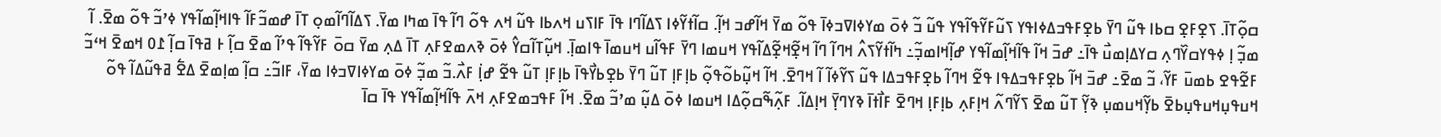ߛߋ߲߬ߠߊ߫. ߖߐ߲ߓߐ߲ ߛߕߊ ߟߎ߬ ߣߌ߫ ߕߐ߲ߓߟߏߡߦߊߟߌ ߖߎ߬ߓߌ߬ߟߊ߬ߟߌ ߟߎ߬ ߏ߬ ߦߋ߫ ߘߌߦߊߜߏߦߊ߫ ߟߋ߬ ߘߌ߫ ߞߊ߬ߝߏ ߞߊ߲߬. ߛߊ߬ߙߌ߬ߦߊ ߖߡߊ߬ߣߊ ߟߊ߫ ߓߊߖߎ ߞߍߕߊ ߟߎ߬ ߞߍ ߟߋ߬ ߣߊ߬ ߟߊ߫ ߘߤߊ ߘߌ߫. ߖߡߊ߬ߣߊ߬ߘߋ߲ ߠߊ߫ ߝߘߏ߬ߓߊ߬ ߟߊߞߊ߲߬ߘߊ߬ߟߌ ߦߴߏ߬ ߟߋ߬ ߘߐ߫. ߊ߬ ߘߏ߲߬ ߊ߲ ߦߟߌߛߌ߰ߣߍ߲ ߛߌߡߊ߲ߘߎ߯ ߟߊ߫߸ ߝߏ߫ ߞߊ߬ ߟߊ߬ߞߊ߲߬ߘߊ߬ߟߌ ߝߊ߲߬ߞߊߘߏ߲߬߸ ߤߊ߬ߙߌ߬ߖߍ߮ ߞߣߊ߬ ߣߊ߬ ߞߐ߲߬ߞߐ߲߬ߡߊ߬ߟߌ ߞߎߘߊ ߣߌ߫ ߓߟߊ߬ߎ ߞߎߘߊ߫ ߟߊߘߊ߲߫. ߞߎ߲߬ߠߊ߬ߛߌ߮ ߦߋ߫ ߢߍߘߐߓߍ߲ ߠߊ߫ ߡߍ߲ ߘߌ߫ ߛߋ߫ ߓߌ߬ߟߊ߬ ߟߴߊ߬ ߘߐ߫ ߛߊ߲߬ ߅ ߥߟߊ߫ ߛߊ߲߬ ߁߀ ߞߘߐ߫ ߞߵߏ߬ ߓߐ߬ߟߐ ߕߘߎ߫ ߓߌ߬، ߏ߬ ߘߐ߫߸ ߝߏ߫ ߞߊ߬ ߕߐ߲ߓߟߏߡߟߊ ߟߐ߬ ߞߣߊ߬ ߕߐ߲ߓߟߏߡߊ ߟߎ߬ ߖߌ߬ߦߊ߬ ߊ߬ ߞߣߐ߫. ߞߊ߬ ߞߎ߲߬ߕߋ߬ߟߋ߲߬ ߕߊ߲ߓߊ߲ ߠߎ߬ ߣߌ߫ ߕߐ߲ߕߌ߯ߟߊ߫ ߕߊ߲ߓߊ߲ ߠߎ߬ ߟߐ߬ ߝߊ߲߭ ߓߍ߯.ߏ߬ ߘߏ߲߬ ߦߋ߫ ߘߌߦߊߜߏߦߊ ߘߌ߫، ߓߊߏ߬߸ ߛߊ߲߬ ߘߊ߲ߘߐ߫ ߡߐ߱ ߥߟߎ߬ߡߊ߬ ߟߋ߬ ߞߎߟߎ߲ߞߎߟߎ߲ߕߐ߫ ߕߌ߲߬ߞߎߘߎ߲ ߢߌ߲߬ ߠߎ߬ ߘߐ߫ ߖߌ߬ߣߍ߬ ߞߊ߲ߓߍ߲ ߕߊ߲ߓߊ߲ ߞߣߐ߫ ߓߊ߯ߙߊ߫ ߢߌߣߌ߲߫ ߞߊ߲ߡߊ߬. ߓߍ߲߬ߒ߬ߛߋ߲߬ߡߊ ߞߎߘߊ ߦߋ߫ ߡߎ߲߬ ߘߴߏ߬ ߘߐ߫. ߞߊ߬ ߓߟߏߘߐߓߍ߲ ߞߍ߫ ߟߊ߬ߞߊ߲߬ߘߊ߬ߟߌ ߟߊ߫ ߛߊ߫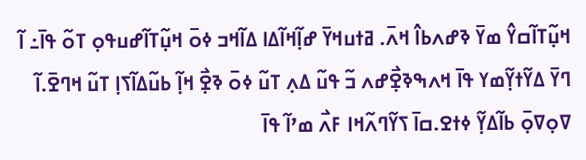ߞߎ߲߬ߠߊ߬ߛߌ߮ ߘߌ߫ ߢߝߍߕߊ߮ ߞߍ߫. ߥߙߎߞߌ߫ ߝߊ߲߬ߞߊ߬ߡߊ ߡߊ߬ߞߏ ߦߋ߫ ߞߎ߲߬ߠߊ߬ߝߎߟߋ߲ ߠߋ߬ ߟߊ߫߸ ߊ߬ ߣߌ߫ ߡߌ߬ߙߌ߲߬ߘߌ ߟߊ߫ ߞߍߒߢߐ߲߯ߝߍ ߏ߬ ߟߎ߬ ߡߍ߲ ߠߎ߬ ߦߋ߫ ߢߐ߲߯ ߞߊ߲߬ ߕߎ߬ߡߊ߬ߖߊ߲ ߠߎ߬ ߞߣߐ߫.ߊ߬ ߜߋ߲ߜߋ߲߫ ߕߊ߬ߡߌ߲߬ ߦߙߐ.ߛߊ߫ ߖߌ߬ߣߍ߬ߞߊ ߓߍ߯ ߘߴߊ߬ ߟߊ߫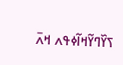ߖߌ߰ߣߌ߬ߞߊ߬ߦߟߍ ߞߍ߫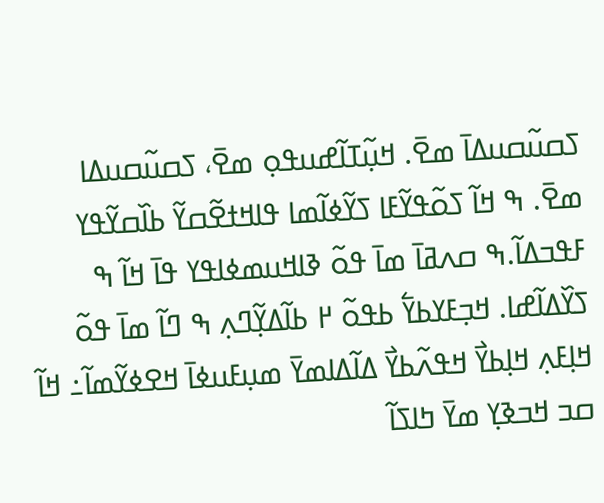ߖߛߎ߬ߛߎߡߊ߫ ߘߐ߫. ߞߎ߲߬ߠߊ߬ߝߎߟߋ߲ ߘߐ߫، ߖߛߎ߬ߛߎߡߊ ߘߐ߫. ߒ ߞߊ߬ ߖߋ߬ߟߌ߬ߓߊ ߖߌ߬ߦߊ߬ߘߊ ߟߊߞߙߐ߬ߛߌ߬ ߕߊ߰ߛߌ߬ߟߌ ߓߟߏߡߊ߬.ߒ ߛߍߥߊ߫ ߘߊ߫ ߟߋ߬ ߢߊߞߎߘߦߊߟߌ ߟߊ߫ ߞߊ߬ ߒ ߖߌ߰ߡߊ߬ߝߊ. ߞߏ߲ߓߌߕߌ߱ ߕߟߋ߬ ߂ ߕߊ߬ߡߌ߲߬ߣߍ߲ ߒ ߣߊ߬ ߘߊ߫ ߟߋ߬ ߞߊ߲ߓߍ߲ ߞߊ߲ߕߌ߯ ߞߟߍ߬ߕߌ߯ ߡߊ߬ߡߊߘߌ߫ ߘߎ߲ߓߎߦߊ߫ ߞߐߦߌ߬ߘߊ߬߸ ߞߊ߬ ߛߏ ߞߏߢߌ߲ ߘߌ߫ ߤߊߖߊ߬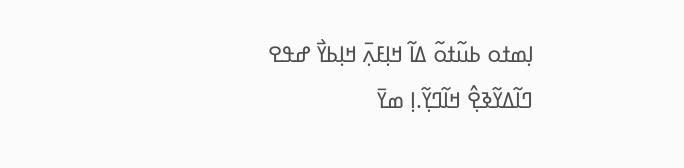ߊ߲ߘߙߋ ߕߎ߬ߙߋ߬ ߡߊ߬ ߞߊ߲ߓߍ߲߫ ߞߊ߲ߕߌ߯ ߝߟߐ ߣߊ߬ߡߌ߬ߢߐ߲߮ ߞߊ߬ߣߌ߲߬.ߊ߲ ߘߌ߫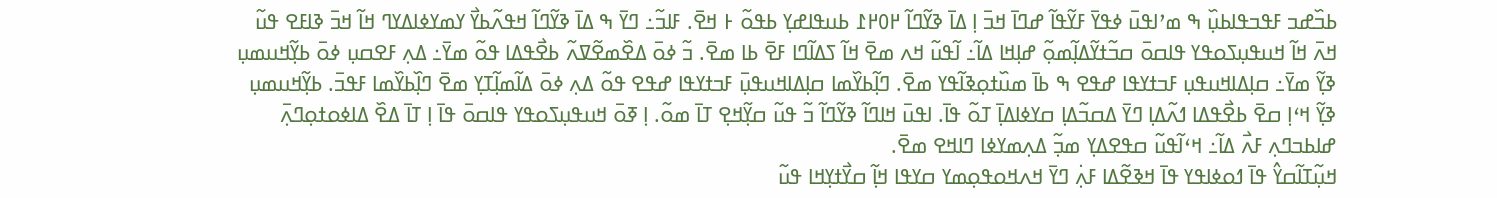ߕߏ߰ߝߏ ߓߟߏߟߊߕߎ߲߰ ߒ ߘߴߊߟߎ߫ ߦߟߌ߫ ߓߌ߬ߟߊ߬ ߝߣߊ߫ ߞߏ߫ ߊ߲ ߡߊ߫ ߢߌ߬ߣߊ߬ ߂߀߂߁ ߕߎߟߊߝߌ߲ ߕߟߋ߬ ߅ ߞߐ߫. ߓߊߏ߬߸ ߣߌ߫ ߒ ߡߊ߫ ߢߌ߬ߣߊ߬ ߞߟߍ߬ߕߌ߯ ߌߘߌߦߊߡߌߣ ߞߊ߬ ߞߏ߫ ߢߊߓߐ ߟߎ߬ ߞߍ߫ ߞߊ߬ ߞߎߟߎ߲ߖߋߟߌ ߟߊߛߋ߫ ߛߏ߬ߙߌ߬ߡߊ߲߬ߘߋ߲߬ ߝߊ߲ߞߊ ߡߊ߬߸ ߊ߬ߟߎ߬ ߞߍ ߘߐ߫ ߞߊ߬ ߖߡߊ߬ߣߊ ߓߐ߫ ߕߊ ߘߐ߫. ߏ߬ ߦߋ߫ ߡߐ߰ߘߐ߬ߜߍ߬ ߕߐ߯ߟߡߊ ߟߋ߬ ߘߌ߫߸ ߡߍ߲ ߓߐߛߎ߲ ߦߋ߫ ߕߌ߲߬ߞߎߘߎ߲ ߢߌ߲߬ ߘߌ߫߸ ߛߊ߲ߡߊߞߎߟߎ߲ ߓߏߙߌߟߊ ߝߟߐ ߒ ߕߊ߫ ߘߎ߰ߙߋ߲ߢߊ߬ߟߌ ߘߐ߫. ߣߊ߲߬ߕߌ߰ߘߊ ߛߊ߲ߡߊߞߎߟߎ߲߫ ߓߏߙߌߟߊ ߝߟߐ ߟߋ߬ ߡߍ߲ ߦߋ߫ ߡߊ߬ߘߊ߲߬ߠߌ߲ ߘߐ߫ ߣߊ߲߰ߕߌ߰ߘߊ ߓߟߏ߫. ߕߌ߲߬ߞߎߘߎ߲ ߢߌ߲߬ ߞߵߊ߲ ߛߐ߫ ߕߐ߯ߟߡߊ ߗߍ߬ߡߊ߲ ߣߌ߫ ߡߛߏ߬ߡߊ߲ ߛߌߦߊߡߊ߲߫ ߠߋ߬ ߟߊ߫. ߊߟߎ߫ ߞߊߣߊ߬ ߢߌ߬ߣߊ߬ ߏ߬ ߟߎ߬ ߛߌ߲߬ߞߐ߲ ߠߊ߫ ߘߋ߬. ߊ߲ ߧߋ߫ ߞߎߟߎ߲ߖߋߟߌ ߟߊߛߋ߫ ߟߊ߫ ߊ߲ ߠߊ߫ ߡߐ߰ ߡߊߦߋߙߋ߲ߣߍ߲߫ ߝߊߕߏߣߍ߲ ߓߍ߯ ߡߊ߬߸ ߞߵߊ߬ߟߎ߬ ߛߟߐߡߌ߲ ߘߏ߲߬ ߡߍ߲ߘߌߦߊ ߣߊߞߐ ߘߐ߫.
ߞߎ߲߬ߠߊ߬ߛߌ߮ ߟߊ߫ ߗߋߦߊߟߌ ߟߊ߫ ߞߢߐ߬ߡߊ ߓߍ߲߭ ߣߌ߫ ߞߍߞߋߟߋ߲ߘߌ ߛߌߟߊ ߞߊ߲߬ ߛߌ߯ߙߌ߲ߞߊ ߟߎ߬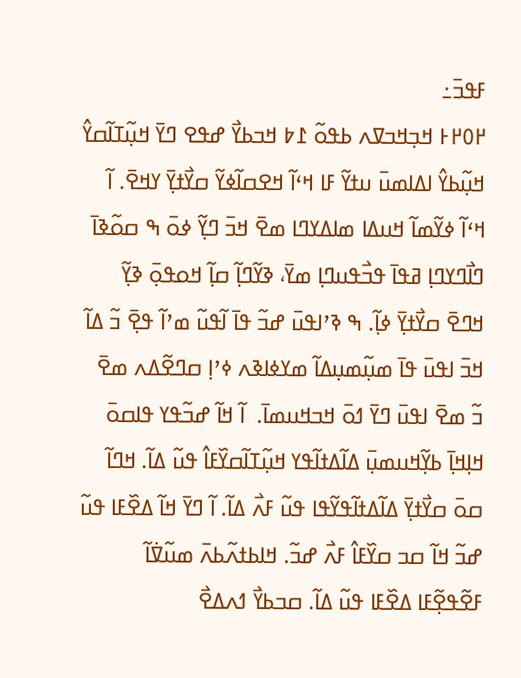ߓߟߏ߫߸
߂߀߂߅ ߞߏ߲ߞߏߜߍ ߕߟߋ߬ ߁߈ ߞߏߕߌ߯ ߝߟߐ ߣߌ߫ ߞߎ߲߬ߠߊ߬ߛߌ߮ ߞߎ߲߬ߕߌ߮ ߊߡߊߘߎ߫ ߎߙߌ߬ ߓߊ ߞߵߊ߬ ߞߐߛߊ߬ߦߌ߬ ߛߌ߯ߙߌ߲߫ ߌߞߐ߫. ߊ߬ ߞߵߊ߬ ߦߌ߬ߘߊ߬ ߞߎߡߊ ߘߊߡߌߣߊ ߘߐ߫ ߞߏ߫ ߣߌ߲߬ ߦߋ߫ ߒ ߛߋ߬ߢߊ߫ ߣߊ߯ߣߌߣߊ߲ ߥߟߊ߫ ߟߏ߯ߟߎߣߊ߲ ߘߌ߫، ߢߌ߬ߣߊ߲߬ ߛߊ߲߬ ߞߋߟߋ߲߫ ߢߌ߲߬ ߞߣߐ߫ ߛߌ߯ߙߌ߲߫ ߦߊ߲߬. ߒ ߢߴߊߟߎ߫ ߝߏ߬ ߟߊ߫ ߊ߬ߟߎ߬ ߘߴߊ߬ ߟߐ߲߫ ߏ߬ ߡߊ߬ ߞߏ߫ ߊߟߎ߫ ߟߊ߫ ߘߎ߲߬ߘߎ߲ߡߊ߬ ߘߌߦߊߢߍ ߦߴߊ߲ ߛߣߐ߬ߡߍ ߘߐ߫ ߏ߬ ߘߐ߫ ߊߟߎ߫ ߣߌ߫ ߗߋ߫ ߞߏߞߎߘߊ߫.  ߊ߬ ߞߊ߬ ߝߏ߬ߟߌ ߟߊߛߋ߫ ߞߊ߲ߞߊ߲߫ ߕߌ߲߬ߞߎߘߎ߲߫ ߡߊ߬ߡߙߊ߬ߟߌ ߞߎ߲߬ߠߊ߬ߛߌ߰ߓߊ߮ ߟߎ߬ ߡߊ߬. ߞߣߊ߬ ߛߋ߫ ߛߌ߯ߙߌ߲߫ ߡߊ߬ߡߙߊ߬ߟߌ߬ߟߊ ߟߎ߬ ߓߍ߯ ߡߊ߬. ߊ߬ ߣߌ߫ ߞߊ߬ ߡߐ߰ߓߊ ߟߎ߬ ߝߏ߬ ߞߊ߬ ߛߏ ߛߌ߰ߓߊ߮ ߓߍ߯ ߝߏ߬. ߞߊߕߙߍ߬ߕߍ߫ ߘߎ߬ߜ߭ߊ߬ ߓߐ߬ߟߐ߲߬ߓߊ ߡߐ߰ߓߊ ߟߎ߬ ߡߊ߬. ߛߏߕߌ߯ ߗߍߡߐ߯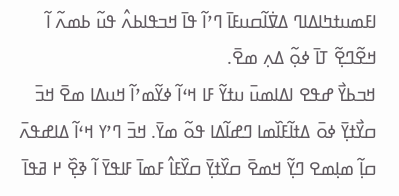ߊߓߘߎߙߤߊߡߊߣ ߡߜ߭ߊ߬ߛߎߓߊ߫ ߣߴߊ߬ ߟߊ߫ ߞߏߟߊߕߍ߮ ߟߎ߬ ߕߘߍ߬ ߊ߬ ߞߐ߬ߣߐ߲߬ ߠߊ߫ ߦߋ߲߬ ߡߍ߲ ߘߐ߫.
ߞߏߕߌ߯ ߝߟߐ ߊߡߊߘߎ߫ ߎߙߌ߬ ߓߊ ߞߵߊ߬ ߦߌ߬ߘߴߊ߬ ߞߎߡߊ ߘߐ߫ ߞߏ߫ ߛߌ߯ߙߌ߲߫ ߦߋ߫ ߡߙߊ߬ߓߊ߰ߘߊ ߣߝߊ߬ߡߊ ߟߋ߬ ߘߌ߫. ߞߏ߫ ߣߴߌ ߞߵߊ߬ ߡߊߝߟߍ߫ ߛߊ߲߬ ߘߊ߲ߘߐ ߣߌ߲߬ ߞߘߐ߫ ߛߌ߰ߙߌ߲߫ ߛߌ߰ߓߊ߮ ߓߘߊ߫ ߓߊߟߌ߫ ߊ߬ ߢߐ߲߰ ߂ ߥߟߊ߫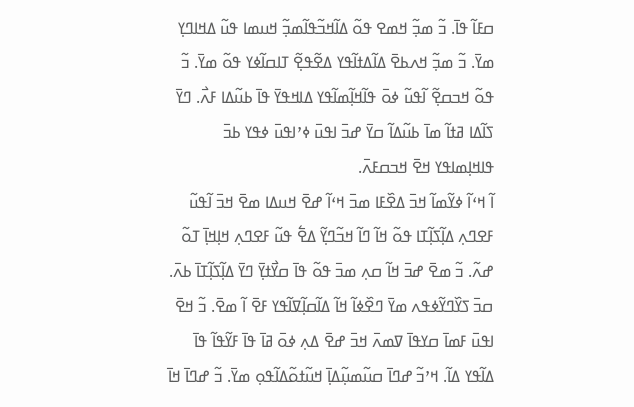ߛߓߊ߬ ߟߊ߫. ߏ߬ ߘߏ߲߬ ߞߘߐ ߟߋ߬ ߡߊ߬ߞߏ߬ߟߊ߬ߘߏ߲߬ ߞߎߘߊ ߟߎ߬ ߡߞߊߣߌ߲ ߘߌ߫. ߏ߬ ߘߏ߲߬ ߞߍߕߐ߫ ߡߊ߬ߡߙߊ߬ߟߌ ߡߐ߬ߟߐ߲߬ ߠߊߛߊ߬ߦߌ ߟߋ߬ ߘߌ߫. ߏ߬ ߟߋ߬ ߞߏߛߐ߲߬ ߊ߬ߟߎ߬ ߦߋ߫ ߟߊ߬ߞߊ߲߬ߘߊ߬ߟߌ ߡߊߞߟߌ߫ ߟߊ߫ ߕߎ߬ߡߊ ߓߍ߯. ߣߌ߫ ߖߊ߬ߡߊ ߥߙߊ߬ ߘߊ߫ ߕߎ߬ߡߊ߬ ߛߌ߫ ߝߏ߫ ߊߟߎ߫ ߦߴߊߟߎ߫ ߦߟߌ ߕߏ߫ ߟߊߞߊ߲ߘߊߟߌ ߞߐ߫ ߞߏߛߓߍ߫.
ߊ߬ ߞߵߊ߬ ߦߌ߬ߘߊ߬ ߞߏ߫ ߡߐ߰ߓߊ ߘߏ߫ ߞߵߊ߬ ߝߐ߫ ߞߎߡߊ ߘߐ߫ ߞߏ߫ ߊ߬ߟߎ߬ ߓߐߣߍ߲ ߡߊ߲߬ߖߊ߲߬ߠߊ ߟߋ߬ ߞߊ߬ ߣߊ߬ ߞߏ߬ߣߌ߲߬ ߡߐ߱ ߟߎ߬ ߓߐߣߍ߲ ߞߊ߲ߞߊ߲߫ ߠߋ߬ ߝߍ߬. ߏ߬ ߘߐ߫ ߝߏ߫ ߞߊ߬ ߛߍ߲ ߘߏ߫ ߟߋ߬ ߟߊ߫ ߛߌ߯ߙߌ߲߫ ߣߌ߫ ߡߊ߲߬ߖߊ߲߬ߠߊ߫ ߕߍ߫. ߛߏ߫ ߖߌ߰ߣߌ߬ߦߟߍ ߘߌ߫ ߣߐ߰ߦߊ߬ ߞߊ߬ ߡߊ߬ߛߊ߲߬ߜߊ߬ߟߌ ߓߐ߫ ߊ߬ ߘߐ߫. ߏ߬ ߞߐ߫ ߊߟߎ߫ ߓߘߊ߫ ߛߌߟߊ߫ ߜߘߍ߫ ߞߏ߫ ߝߐ߫ ߡߍ߲ ߦߋ߫ ߥߊ߫ ߟߊ߫ ߓߌ߬ߟߊ߬ ߟߊ߫ ߡߊ߬ߟߌ ߡߊ߬. ߞߴߏ߬ ߝߣߊ߫ ߛߎ߬ߘߎ߲߬ߡߊ߲߫ ߞߎ߬ߙߋ߬ߡߊ߬ߟߋ߲ ߘߌ߫. ߏ߬ ߝߣߊ߫ ߞߊ߫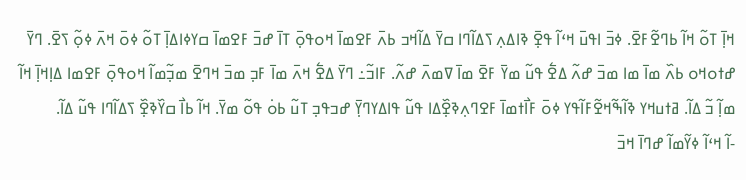ߞߊ߲߫ ߠߋ߬ ߞߊ߬ ߕߣߐ߬ߓߐ߫. ߦߏ߫ ߊߟߎ߫ ߞߵߊ߬ ߟߐ߲߫ ߢߊߡߍ߲ ߖߡߊ߬ߣߊ ߛߌ߫ ߡߊ߬ߞߏ ߕߍ߫ ߓߐߘߊ߫ ߞߋߟߋ߲߫ ߠߊ߫ ߝߏ߫ ߓߐߘߊ߫ ߛߌߦߊߡߊ߲߫ ߠߋ߬ ߦߋ߫ ߞߍ߫ ߦߋ߲߬ ߖߐ߫. ߣߌ߫ ߝߙߋߞߋ ߕߍ߰ ߘߊ߫ ߘߊ ߘߏ߫ ߝߍ߬ ߡߐ߱ ߟߎ߬ ߘߌ߫ ߓߐ߫ ߘߊ߫ ߜߘߍ߫ ߝߍ߬. ߓߊߏ߬߸ ߣߌ߫ ߡߐ߱ ߞߍ߫ ߘߊ߫ ߓߏ߲ ߘߏ߫ ߞߣߐ߫ ߘߏ߲߬ߘߊ߬ ߞߋߟߋ߲߫ ߓߐߘߊ ߡߊ߲ߞߊ߲߫ ߞߊ߬ ߘߊ߲߬ ߏ߬ ߡߊ߬. ߥߙߎߞߌ ߢߊ߬ߒ߬ߞߐ߬ߓߊ߬ߟߌ ߦߋ߫ ߓߊ߯ߙߘߊ߫ ߓߐߣߍ߲ߢߐ߲߰ߡߊ ߟߎ߬ ߟߊߡߌߣߌ߲߫ ߝߏߟߏ߲ ߠߎ߬ ߕߋ߭ ߟߋ߬ ߘߌ߫. ߞߊ߬ ߕߊ߯ ߛߌ߰ߢߐ߲߰ ߖߡߊ߬ߣߊ ߟߎ߬ ߡߊ߬.
-ߊ߬ ߞߵߊ߬ ߦߌ߬ߘߊ߬ ߝߣߊ߫ ߞߏ߫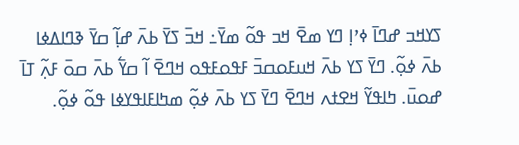ߖߌߞߏ ߝߣߊ߫ ߦߴߊ߲ ߣߌ ߘߐ߫ ߞߏ ߟߋ߬ ߘߌ߫߸ ߞߏ߫ ߖߌ߫ ߕߍ߫ ߝߊ߲߬ ߛߌ߫ ߢߣߊߡߦߊ ߕߍ߫ ߦߋ߲߬. ߣߌ߫ ߖߌ ߕߍ߫ ߞߎߓߋߛߏ߫ ߓߟߋߓߟߋ ߞߣߐ߫ ߊ߬ ߛߌ߱ ߕߍ߫ ߛߋ߫ ߓߍ߲߬ ߠߊ߫ ߝߋߎ߫. ߤߊߟߌ߬ ߞߐߙߍ ߞߣߐ߫ ߣߌ߫ ߖߌ ߕߍ߫ ߦߋ߲߬ ߘߤߊߓߊߟߌߦߊ ߟߋ߬ ߦߋ߲߬.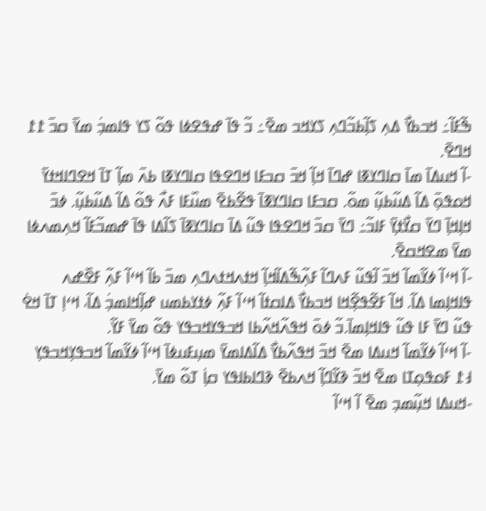ߒ߬ߓߊ߬߸ ߞߏߕߌ߯ ߡߍ߲ ߖߊ߲߬ߕߏ߬ߣߍ߲ ߖߌߞߏ ߘߐ߫߸ ߏ߬ ߟߊ߫ ߝߟߐߦߊ ߟߋ߬ ߖߌ ߟߊߘߏ߲߭ ߘߌ߫ ߛߏ߫ ߁߁ ߞߣߐ߫.
-ߊ߬ ߞߎߡߊ߫ ߘߊ߫ ߛߊߣߌߧߊ ߝߣߊ߫ ߞߊ߲߬ ߞߏ߫ ߛߏߓߊ ߞߣߐߟߊ ߛߊߣߌߧߊ ߕߍ߫ ߘߊ߲߬ ߠߊ߫ ߞߐߣߊߞߙߌ߫ ߞߋߟߋ߲߫ ߡߊ߬ ߡߎ߬ߕߎ߲߬ ߘߋ߬. ߛߏߓߊ ߛߊߣߌߧߊ߫ ߟߐ߬ߕߐ߫ ߘߎ߰ߓߊ ߓߍ߯ ߟߋ߬ ߡߊ߬ ߡߎ߬ߕߎ߲߬. ߦߏ߫ ߞߊ߲ߞߊ߲߫ ߣߌ߫ ߛߌ߯ߙߌ߲߫ ߓߊߏ߬߸ ߣߌ߫ ߛߏ߫ ߞߣߐߟߊ ߟߎ߬ ߡߊ߫ ߛߊߣߌߧߊ߫ ߖߊ߬ߡߊ ߟߊ߫ ߝߘߏ߬ߓߊ߬ ߞߍ߲ߘߍߦߊ ߘߌ߫ ߘߐߞߛߐ߫.
-ߊ߬ ߞߵߊ߬ ߦߌ߬ߘߊ߬ ߞߏ߫ ߊ߬ߟߎ߬ ߓߍߣߊ߬ ߓߍ߲߬ߒ߬ߡߊ߬ߞߊ߲߬ ߞߙߍߞߙߍߣߍ߲ ߘߏ߫ ߕߊ߬ ߞߵߊ߬ ߓߍ߲߬ ߓߐ߰ߝߍ ߟߊߞߊ߲ߘߊ ߡߊ߬. ߞߊ߬ ߓߐ߬ߟߐ߲߬ߞߊ ߞߏߕߌ߯ ߡߊߛߙߊ߬ ߞߵߊ߬ ߓߍ߲߬ ߦߙߌߕߘߎ ߝߊ߲߬ߞߊߘߏ߲߭ ߡߊ߬، ߞߵߊ߲ ߠߊ߫ ߞߐ߭ ߟߎ߬ ߣߌ߫ ߓߊ ߟߎ߬ ߟߊߞߊ߲ߘߊ߫.ߏ߬ ߦߋ߫ ߞߟߍ߬ߞߍ߬ߕߊ ߞߏߟߌߞߏߟߌ ߟߋ߬ ߘߌ߫ ߓߌ߬.
-ߊ߬ ߞߵߊ߬ ߦߌ߬ߘߊ߬ ߞߎߡߊ ߘߐ߫ ߞߏ߫ ߞߟߍ߬ߕߌ߯ ߡߊ߬ߡߊߘߌ߫ ߘߎ߲ߓߎߦߊ߫ ߞߵߊ߬ ߦߌ߬ߘߊ߬ ߞߏߟߌ߲ߞߏߟߌ߲ ߃߁ ߓߋߟߋ߲ߠߊ ߘߐ߫ ߞߏ߫ ߢߌ߬ߣߊ߲߬ ߞߍߕߐ߫ ߢߣߊߕߊߟߌ ߛߊ߲߭ ߠߋ߬ ߘߌ߫.
-ߞߎߡߊ ߞߎ߲߬ߘߏ߲ ߘߐ߫ ߊ߬ ߞߵߊ߬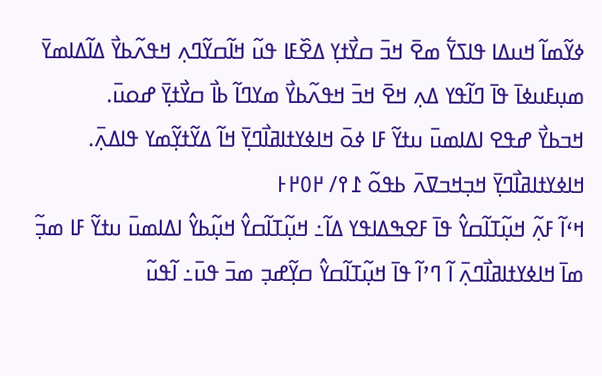ߦߌ߬ߘߊ߬ ߞߎߡߊ ߟߊߖߌ߱ ߘߐ߫ ߞߏ߫ ߛߌ߯ߙߌ߲ ߡߐ߰ߓߊ ߟߎ߬ ߞߊ߬ߛߌ߬ߣߍ߲ ߞߟߍ߬ߕߌ߯ ߡߊ߬ߡߊߘߌ߫ ߘߎ߲ߓߎߦߊ߫ ߟߊ߫ ߣߊ߬ߟߌ ߡߍ߲ ߞߐ߫ ߞߏ߫ ߞߟߍ߬ߕߌ߯ ߘߌߣߊ߬ ߕߊ߯ ߛߌ߯ߙߌ߲߫ ߝߋߎ߫.
ߞߏߕߌ߯ ߝߟߐ ߊߡߊߘߎ߫ ߎߙߌ߬ ߓߊ ߦߋ߫ ߞߊߦߌߙߊߥߊ߯ߣߌ߲߫ ߞߊ߬ ߡߌ߬ߙߌ߲߬ߘߌ ߟߊߡߍ߲߫.
ߞߊߦߌߙߊߥߊ߯ߣߌ߲߫ ߞߏ߲ߞߏߜߍ߫ ߕߟߋ߬ ߁߉/ ߂߀߂߅
ߞߵߊ߬ ߓߍ߲߬ ߞߎ߲߬ߠߊ߬ߛߌ߮ ߟߊ߫ ߓߐߒߡߊߟߌ ߡߊ߬߸ ߞߎ߲߬ߠߊ߬ߛߌ߮ ߞߎ߲߬ߕߌ߮ ߊߡߊߘߎ߫ ߎߙߌ߬ ߓߊ ߘߏ߲߬ ߘߊ߫ ߞߊߦߌߙߊߥߊ߯ߣߍ߲߫ ߊ߬ ߣߴߊ߬ ߟߊ߫ ߞߎ߲߬ߠߊ߬ߛߌ߮ ߛߌ߲߬ߝߏ߲ ߘߏ߫ ߟߎ߫߸ ߊ߬ߟߎ߬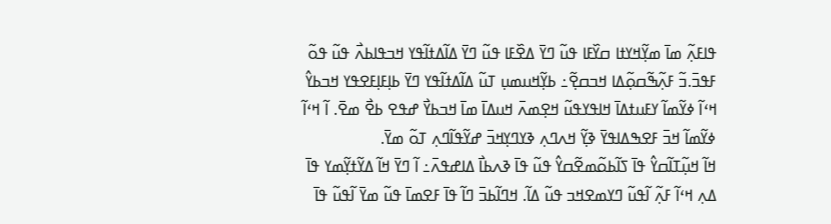ߟߊߓߍ߲߬ ߘߊ߫ ߘߌ߲߬ߞߌߙߊ ߛߌ߰ߓߊ ߟߎ߬ ߣߌ߫ ߡߐ߰ߓߊ ߟߎ߬ ߣߌ߫ ߡߊ߬ߡߙߊ߬ߟߌ ߞߏߟߊߕߍ߯ ߟߎ߬ ߟߋ߬ ߓߟߏ߫.ߏ߬ ߓߍ߲߬ߒ߬ߛߋ߲߬ߡߊ ߞߏߛߐ߲߬߸ ߕߌ߲߬ߞߎߘߎ߲ ߠߎ߬ ߡߊ߬ߡߙߊ߬ߟߌ ߣߌ߫ ߕߊ߲ߓߊ߲ߓߐߟߌ ߞߏߕߌ߮ ߞߵߊ߬ ߦߌ߬ߘߊ߬ ߌߓߎߙߡߊ߫ ߞߊߟߌߟߎ߬ ߞߐ߲ߘߍ߫ ߞߎߡߊ߫ ߘߊ߫ ߞߏߕߌ߯ ߝߟߐ ߕߐ߯ ߘߐ߫. ߊ߬ ߞߵߊ߬ ߦߌ߬ߘߊ߬ ߞߏ߫ ߓߐߒߡߊߟߌ߫ ߢߌ߲߬ ߞߍߣߍ߲ ߢߌߣߌ߲ߞߏ߫ ߝߌ߬ߟߊ߬ߣߍ߲ ߠߋ߬ ߘߌ߫.
ߞߊ߬ ߞߎ߲߬ߠߊ߬ߛߌ߮ ߟߊ߫ ߖߊ߬ߕߋ߬ߘߐ߬ߛߌ߮ ߟߎ߬ ߟߊ߫ ߢߍߕߊ߯ ߡߊߝߟߍ߫߸ ߊ߬ ߣߌ߫ ߞߊ߬ ߡߌ߬ߙߌ߲߬ߘߌ ߟߊ߫ ߡߍ߲ ߞߵߊ߬ ߓߍ߲߬ ߊ߬ߟߎ߬ ߣߌߘߐߞߏ ߟߎ߬ ߡߊ߬. ߞߣߊ߬ߕߏ߫ ߣߊ߬ ߟߊ߫ ߓߐߘߊ߫ ߟߎ߬ ߘߌ߫ ߊ߬ߟߎ߬ ߟߊ߫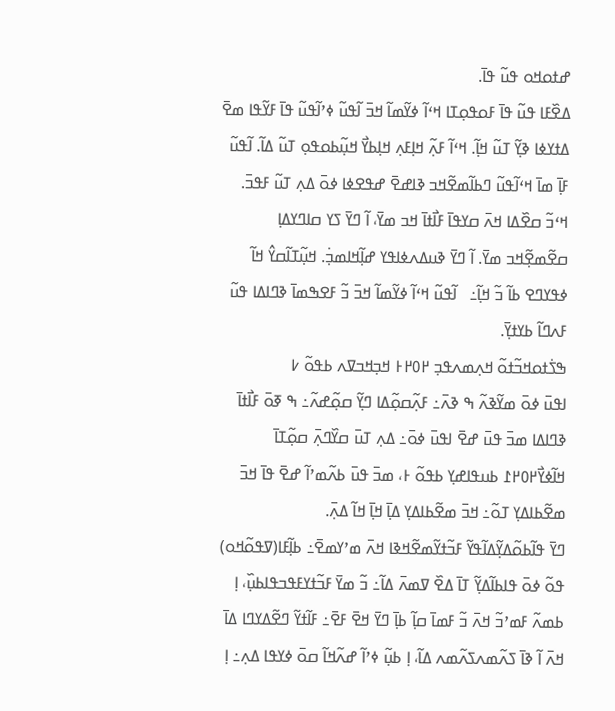ߝߙߋߞߋ ߟߎ߬ ߟߊ߫.
ߡߐ߰ߓߊ ߟߎ߬ ߟߊ߫ ߓߋߟߋ߲ߠߊ ߞߵߊ߬ ߦߌ߬ߘߊ߬ ߞߏ߫ ߊ߬ߟߎ߬ ߦߴߊ߬ߟߎ߬ ߟߊ߫ ߓߌ߬ߟߊ ߘߐ߫ ߡߙߌߦߊ ߢߌ߲߬ ߠߎ߬ ߞߊ߲߬. ߞߵߊ߬ ߓߍ߲߬ ߞߊ߲ߓߍ߲ ߞߊ߲ߕߌ߯ ߞߎ߲߬ߕߋߟߋ߲ ߠߎ߬ ߡߊ߬. ߊ߬ߟߎ߬ ߓߊ߲߫ ߘߊ߫ ߞߵߊ߬ߟߎ߬ ߣߕߊ߬ߘߐ߬ߞߏ ߢߊߝߐ߫ ߝߟߐߦߊ ߦߋ߫ ߡߍ߲ ߠߎ߬ ߓߟߏ߫. ߞߵߏ߬ ߛߐ߰ߡߊ ߞߍ߫ ߛߌߟߊ߫ ߓߊ߯ߙߊ߫ ߞߏ ߘߌ߫، ߊ߬ ߣߌ߫ ߖߌ ߛߊߣߌߡߊ߲ ߛߐ߬ߘߐ߲߬ߞߏ ߘߌ߫. ߊ߬ ߣߌ߫ ߢߎߡߍߦߊߟߌ ߝߊ߲߬ߞߊߘߏ߲߭. ߞߎ߲߬ߠߊ߬ߛߌ߮ ߞߊ߬ ߦߟߌߣߐ ߕߊ߬ ߏ߬ ߞߊ߲߬߸   ߊ߬ߟߎ߬ ߞߵߊ߬ ߦߌ߬ߘߊ߬ ߞߏ߫ ߏ߬ ߓߐߒߘߊ߫ ߢߣߊߡߊ ߟߎ߬ ߓߍߣߊ߬ ߕߌߙߌ߲߫.
ߒߖ߭ߙߋߞߏ߬ߙߋ߬ ߞߍ߲ߘߍߟߏ߲ ߂߀߂߅ ߞߏ߲ߞߏߜߍ ߕߟߋ߬ ߇
ߊߟߎ߫ ߦߋ߫ ߘߌ߬ߢߍ߬ ߒ ߢߍ߫߸ ߓߍ߲߬ߛߋ߲߬ߡߊ ߣߌ߲߬ ߛߋ߲߬ߝߍ߬߸ ߒ ߧߋ߫ ߓߊ߯ߙߊ߫ ߢߣߊߡߊ ߘߏ߫ ߟߎ߫ ߝߐ߫ ߊߟߎ߫ ߦߋ߫߸ ߡߍ߲ ߠߎ߫ ߛߌ߰ߣߍ߲߫ ߛߋ߲߬ߠߊ߫ ߞߊ߬ߦߌ߯߂߀߂߁ ߕߎߟߊߝߌ߲ ߕߟߋ߬ ߅، ߘߏ߫ ߟߎ߫ ߕߍ߬ߘߴߊ߬ ߝߐ߫ ߟߊ߫ ߞߏ߫ ߘߐ߬ߕߊߡߌ߲ ߠߋ߬߸ ߞߏ߫ ߘߐ߬ߕߊߡߌ߲ ߡߊ߲߫ ߞߊ߲߫ ߞߊ߬ ߡߍ߲߫.
ߣߌ߫ ߟߊ߬ߕߋ߬ߡߌ߲߬ߡߊ߬ߟߌ߬ ߓߏ߬ߙߌ߬ߘߐ߬ߞߢߊ ߞߍ߫ ߘߴߌߘߐ߫߸ ߕߊ߲߬ߓߊ(ߜߟߋ߬ߞߋ) ߟߋ߬ ߦߋ߫ ߟߊߕߊ߬ߡߌ߲߬ ߠߊ߫ ߡߐ߰ ߜߘߍ߫ ߡߊ߬߸ ߏ߬ ߘߌ߫ ߓߏ߬ߙߌߓߟߏߟߊߕߎ߲߰، ߊ߲ ߕߘߍ߬ ߓߘߴߏ߬ ߞߍ߫ ߏ߬ ߓߘߊ߫ ߛߊ߲߬ ߕߊ߲߫ ߣߌ߫ ߞߐ߫ ߓߐ߫߸ ߓߊ߬ߙߌ߬ ߣߐ߬ߡߌߣߊ ߡߊ߫ ߞߍ߫ ߊ߬ ߢߊ߫ ߖߍ߬ߘߍߖߍ߬ߘߍ ߡߊ߬، ߊ߲ ߕߎ߲߬ ߦߴߊ߬ ߝߍ߬ߞߊ߬ ߛߋ߫ ߦߌߟߊ ߡߍ߲߸ ߊ߲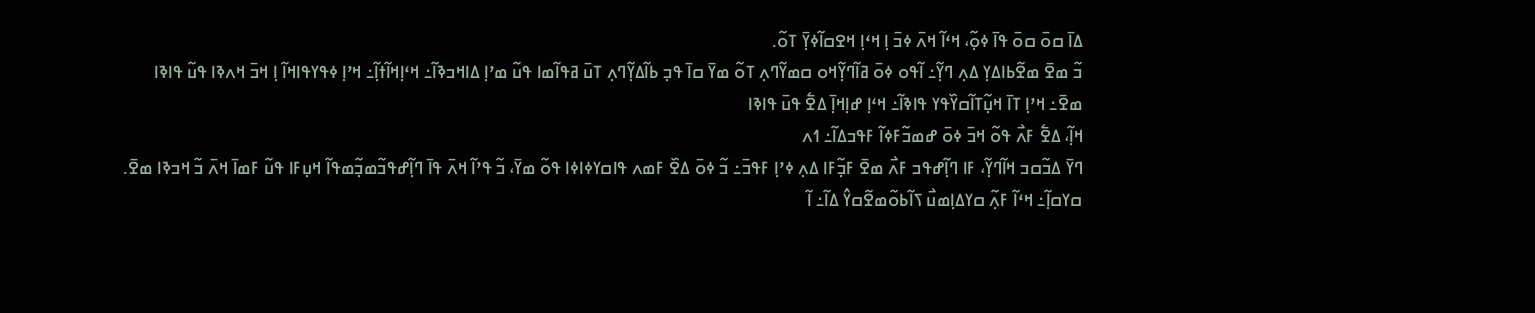ߡߊ߫ ߛߋ߫ ߛߋ߫ ߟߊ߫ ߦߋ߲߬، ߞߵߊ߬ ߞߍ߫ ߦߏ߫ ߊ߲ ߞߵߊ߲ ߞߐߛߊ߬ߦߌ߲߫ ߠߋ߬.
ߏ߬ ߘߐ߫ ߘߐ߬ߕߊߡߌ߲ ߡߍ߲ ߣߌ߲߬߸ ߊ߬ߟߋ ߦߋ߫ ߥߊ߬ߣߌ߲߬ߞߋ ߛߘߌ߬ߣߍ߲ ߠߋ߬ ߘߌ߫ ߛߊ߫ ߟߏ߲ ߕߊ߬ߡߌ߲߬ߣߍ߲ ߠߎ߫ ߥߟߊ߬ߘߊ ߟߎ߬ ߘߴߊ߲ ߡߊߞߏߢߊ߬߸ ߞߵߊ߲ߞߊ߬ߙߊ߲߬߸ ߞߴߊ߲ ߦߟߌߟߊߞߊ߬ ߊ߲ ߞߏ߫ ߞߍߢߊ ߟߎ߬ ߟߊߢߊ
ߘߐ߫߸ ߞߴߊ߲ ߠߊ߫ ߞߎ߲߬ߠߊ߬ߛߌ߰ߟߌ ߟߊߢߊ߬߸ ߞߵߊ߲ ߝߊ߲ߞߊ߲߫ ߡߐ߱ ߟߎ߫ ߟߊߢߊ
ߞߊ߲߬، ߡߐ߱ ߓߍ߯ ߟߋ߬ ߞߏ߫ ߦߋ߫ ߝߘߏ߬ߓߦߊ߬ ߓߟߏߡߊ߬߸ ߗߍ
ߣߌ߫ ߡߏ߬ߛߏ ߞߊ߬ߣߌ߲߬، ߓߊ ߣߊ߲߬ߝߟߏ ߓߍ߯ ߘߐ߫ ߓߏ߲߬ߓߊ ߡߍ߲ ߦߴߊ߲ ߓߟߏ߫߸ ߏ߬ ߦߋ߫ ߡߐ߰ ߓߘߍ ߟߊߛߌߦߊߦߊ ߟߋ߬ ߘߌ߫، ߏ߬ ߟߴߊ߬ ߞߍ߫ ߟߊ߫ ߣߊ߲߬ߝߟߏ߬ߘߏ߲߬ߘߟߊ߬ ߞߎ߲ߓߊ ߟߎ߬ ߓߘߊ߫ ߞߍ߫ ߏ߬ ߞߏߢߊ ߘߐ߫.
ߛߌߛߊ߲߬߸ ߞߵߊ߬ ߓߍ߲߬ ߛߌߡߊ߲ߘߎ߯ ߖߊ߬ߕߋ߬ߘߐ߬ߛߌ߮ ߡߊ߬߸ ߊ߬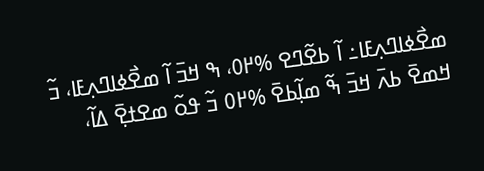ߘߐ߯ߦߊߣߍ߲ߓߊ߸ ߊ߬ ߕߐ߬ߣߐ %߂߀، ߒ ߞߏ߫ ߊ߬ ߘߐ߯ߦߊߣߍ߲ߓߊ، ߏ߬ ߞߘߐ߫ ߕߍ߫ ߞߏ߫ ߒ߬ ߘߊ߲߬ߕߐ߫ %߂߀ ߏ߬ ߟߋ߬ ߘߐߙߐ߲߫ ߡߊ߬،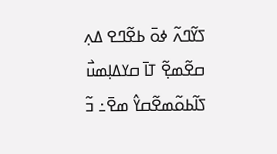ߖߌ߬ߣߍ߬ ߦߋ߫ ߕߐ߬ߣߐ ߡߍ߲ ߛߐ߬ߘߐ߲߬ ߠߊ߫ ߛߌߡߊ߲ߘߎ߯ ߖߊ߬ߕߋ߬ߘߐ߬ߛߌ߮ ߘߐ߫߸ ߏ߬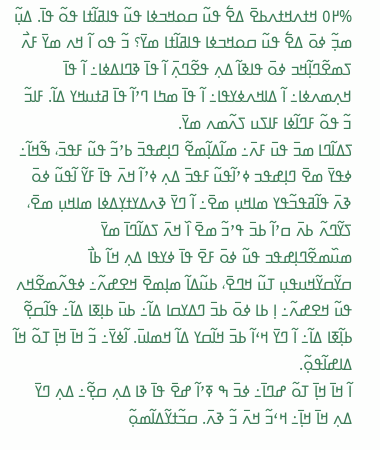%߂߀ ߞߙߍߞߙߍߕߐ߫ ߡߐ߱ ߟߎ߬ ߛߋߞߏߦߊ ߟߎ߬ ߟߊߥߊ߬ߙߊ ߟߋ߬ ߟߊ߫. ߡߎ߲߬ ߘߏ߲߬ ߦߋ߫ ߡߐ߱ ߟߎ߬ ߛߋߞߏߦߊ ߟߊߥߊ߬ߙߊ ߘߌ߫؟ ߏ߬ ߟߋ ߊ߬ ߞߍ ߘߌ߫ ߓߍ߯ ߖߘߐ߬ߣߊ߲߬ߞߏ ߦߋ߫ ߟߊߢߊ߬ ߡߍ߲ ߟߐ߬ߣߍ߲߫ ߊ߬ ߟߊ߫ ߢߣߊߡߦߊ߸ ߊ߬ ߟߊ߫ ߞߍ߲ߘߍߦߊ߸ ߊ߬ ߡߊߞߍߦߌߟߊ߸ ߊ߬ ߟߊ߫ ߘߤߊ ߣߴߊ߬ ߟߊ߫ ߥߙߎߞߌ ߡߊ߬. ߓߊߏ߬ ߏ߬ ߟߋ߬ ߓߣߊ߬ߦߊ ߓߊߖߎ ߖߍ߬ߘߍ ߘߌ߫.
ߖߡߊ߬ߣߊ ߘߏ߫ ߟߎ߫ ߓߍ߫߸ ߘߊ߬ߡߊ߲߬ߘߐ߬ ߣߊ߲ߝߟߏ߫ ߕߴߏ߬ ߟߎ߬ ߓߟߏ߫، ߒ߬ߞߊ߬߸ ߦߟߌ߫ ߘߐ߫ ߣߊ߲ߝߟߏ ߦߴߊ߬ߟߎ߬ ߓߟߏ߫ ߡߍ߲ ߦߴߊ߬ ߞߍ߫ ߟߊ߫ ߓߌ߬ ߊ߬ߟߎ߬ ߦߋ߫ ߢߍ߫ ߟߊ߬ߥߟߏ߬ߟߌ ߘߊߞߎ߲ ߘߐ߫߸ ߊ߬ ߣߌ߫ ߢߍߡߌߙߌ߲ߡߦߊ ߘߊߞߎ߲ ߘߐ߫، ߖߌ߬ߣߍ߬ ߕߍ߫ ߛߴߊ߬ ߕߏ߫ ߟߴߏ߬ ߘߐ߫ ߊ߰ ߞߍ߫ ߖߡߊ߬ߣߊ߫ ߘߌ߫ ߘߎ߰ߘߐ߬ߣߊ߲ߝߟߏ ߟߎ߬ ߦߋ߫ ߓߐ߫ ߟߊ߫ ߦߌߟߊ ߡߍ߲ ߞߊ߬ ߕߊ߯ ߛߌ߬ߛߌ߬ߞߎߟߎ߲ ߠߎ߬ ߞߣߐ߫، ߕߎ߬ߡߊ߬ ߘߊ߲ߘߐ߫ ߞߐߝߍ߬߸ ߦߟߍ߬ߘߐ߬ߞߍ ߟߎ߬ ߞߐߝߍ߬߸ ߊ߲ ߕߊ ߦߋ߫ ߕߏ߫ ߣߡߌߛߊ ߡߊ߬߸ ߕߎ߫ ߕߊ߲ߧߊ ߡߊ߬߸ ߟߊ߬ߛߐ߲߬ ߕߊ߲߬ߧߊ ߡߊ߬߸ ߊ߬ ߣߌ߫ ߞߵߊ߬ ߕߏ߫ ߞߊ߬ߛߌ ߡߊ߬ ߞߘߊߎ߫. ߊ߬ߦߌ߫߸ ߏ߬ ߞߊ߫ ߞߊ߲߫ ߠߋ߬ ߞߊ߬ ߡߊߝߊ߬ߟߋ߲߬.
ߊ߬ ߞߊ߫ ߞߊ߲߫ ߠߋ߬ ߝߣߊ߫߸ ߦߏ߫ ߒ ߧߴߊ߬ ߝߐ߫ ߟߊ߫ ߢߊ ߡߍ߲ ߛߐ߲߬߸ ߡߍ߲ ߣߌ߫ ߡߍ߲ ߞߊ߫ ߞߊ߲߫߸ ߞߵߏ߬ ߞߍ߫ ߏ߬ ߢߍ߫. ߛߏ߬ߙߌ߬ߡߊ߬ߘߋ߲߬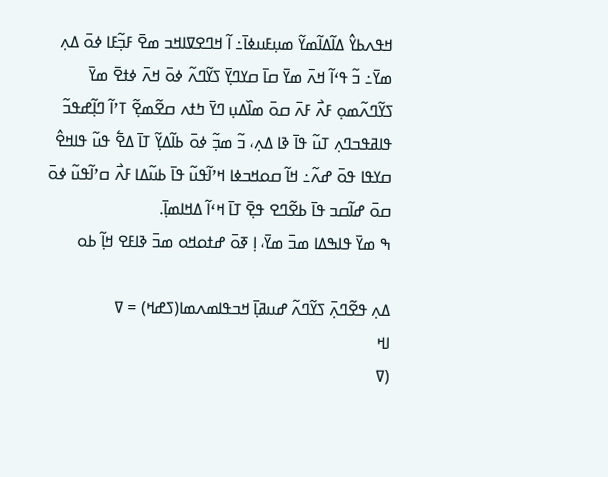ߞߟߍߕߌ߮ ߡߊ߬ߡߊ߬ߘߌ߬ ߘߎ߲ߓߎߦߊ߫߸ ߊ߬ ߞߣߐߜߊߞߏ ߘߐ߫ ߓߏ߲߬ߓߊ ߦߋ߫ ߡߍ߲ ߘߌ߫߸ ߏ߬ ߟߵߊ߬ ߞߍ߫ ߘߌ߫ ߛߊ߫ ߛߌߣߌ߲߫ ߖߌ߬ߣߍ߬ ߦߋ߫ ߞߍ߫ ߦߙߐ߫ ߘߌ߫ ߖߌ߬ߣߍ߬ߘߋ߲ ߓߍ߯ ߓߍ߫ ߛߋ߫ ߘߊ߰ߡߎ߲ ߣߌ߫ ߤߙߍ ߛߐ߬ߘߐ߲߬ ߠߴߊ߬ ߣߊ߲߬ߝߟߏ߬ ߟߊߥߟߏߣߍ߲ ߠߎ߬ ߟߊ߫ ߢߊ ߡߍ߲، ߏ߬ ߘߏ߲߬ ߦߋ߫ ߕߊ߬ߡߌ߲߬ ߠߊ߫ ߡߐ߱ ߟߎ߬ ߟߊߞߐ߮ ߛߌߟߊ ߟߋ߫ ߝߍ߬߸ ߞߊ߬ ߛߋߞߏߦߊ ߞߴߊ߬ߟߎ߬ ߟߊ߫ ߕߎ߬ߡߊ ߓߍ߯ ߛߴߊ߬ߟߎ߬ ߦߋ߫ ߛߋ߫ ߝߊ߬ߛߏ ߟߊ߫ ߕߐ߬ߣߐ ߟߐ߲߫ ߠߊ߫ ߞߵߊ߬ ߡߞߊߘߊ߲߫.
ߒ ߘߌ߫ ߟߊߒߡߊ ߘߏ߫ ߘߌ߫، ߊ߲ ߧߋ߫ ߝߙߋߞߋ ߘߏ߫ ߢߊߓߐ ߞߊ߲߬ ߕߋ

ߡߍ߲ ߟߐ߬ߣߍ߲߫ ߖߌ߬ߣߍ߬ ߝߎߥߊ߲߫ ߞߏߟߊߘߍߘߊ(ߖߝߞ) = ߜ
ߊߞ
(ߜ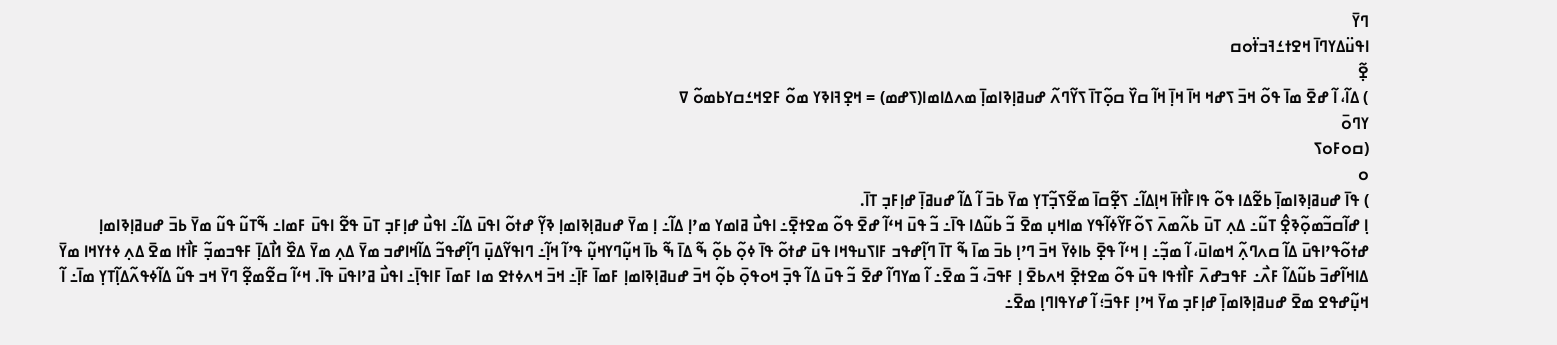ߣߌ߫
ߊߟߎ߳ߡߌߣߊ߫ ߞߐߙߑߔߏߙ߳ߋߛ
ߐ߲߬
) ߡߊ߬، ߊ߬ ߝߐ߫ ߘߊ߫ ߟߋ߬ ߞߏ߫ ߖߝߞ ߞߊ߫ ߞߊ߲߫ ߞߊ߬ ߛߌ߰ ߛߋ߲߬ߠߊ߫ ߖߌ߬ߣߍ߬ ߝߎߥߊ߲ߢߊߘߊ߲߫ ߘߍߡߊߘߊ(ߖߝߘ) = ߞߐ߲ߔߊߢߌ ߘߋ߬ ߓߐߞߑߛߌߕߘߋ߬ ߜ
ߌߣߋ߫
(ߛߋߓߋߖ
ߋ
) ߟߊ߫ ߝߎߥߊ߲ߢߊߘߊ߲߫ ߕߐ߬ߡߊ ߟߋ߬ ߟߊߓߊ߯ߙߊ߫ ߞߊ߲ߡߊ߬߸ ߖߐ߲߬ߛߊ߫ ߘߐ߬ߖߏ߲߬ߠߌ߲ ߘߌ߫ ߕߏ߫ ߊ߬ ߡߊ߬ ߝߎߥߊ߲߫ ߝߊ߲ߓߏ߲ ߠߊ߫.
ߊ߲ ߝߊ߬ߛߏ߬ߘߋ߲߬ߢߐ߲߮ ߠߎ߬߸ ߡߍ߲ ߠߎ߫ ߕߍ߬ߘߍ߫ ߖߋ߬ߓߌ߬ߦߊ߬ߟߌ ߘߊߞߎ߲ ߘߐ߫ ߏ߬ ߕߎ߬ߡߊ ߟߊ߫߸ ߏ߬ ߟߎ߫ ߞߵߊ߬ ߝߐ߫ ߟߋ߬ ߘߐߙߐ߲߫߸ ߊߟߎ߯ ߥߊߘߌ ߘߴߊ߲ ߡߊ߬߸ ߊ߲ ߘߌ߫ ߝߎߥߊ߲ߢߊߘߊ߲ ߢߌ߲߬ ߝߙߋ߬ ߊߟߎ߫ ߡߊ߬߸ ߊߟߎ߯ ߝߊ߲ߓߏ߲ ߠߎ߫ ߟߐ߬ ߊߟߎ߫ ߓߘߊ߸ ߒ߬ߠߎ߬ ߟߎ߬ ߘߌ߫ ߕߏ߫ ߝߎߥߊ߲ߢߊߘߊ߲ ߝߙߋ߬ߟߴߊߟߎ߫ ߡߊ߬ ߛߍߣߍ߲߬ ߞߘߊߎ߫، ߊ߬ ߘߏ߲߬߸ ߊ߲ ߞߵߊ߬ ߟߐ߲߫ ߕߊߦߌ߫ ߞߏ߫ ߣߴߊ߲ ߕߏ߫ ߘߊ߫ ߒ߬ ߠߊ߫ ߣߊ߲߬ߝߟߏ ߓߊߖߎߟߞߊ ߟߎ߫ ߝߙߋ߬ ߟߊ߫ ߦߋ߲߬ ߕߋ߲߬ ߒ߬ ߡߊ߫ ߒ߬ ߕߊ߫ ߞߎ߲߬ߣߌߞߎ߲߬ ߟߴߊ߬ ߞߊ߲߬߸ ߣߊߟߌ߬ߡߎ߲߫ ߣߊ߲߬ߝߟߏ߬ ߡߊ߬ߞߊߝߏ ߘߌ߫ ߡߍ߲ ߘߌ߫ ߡߐ߰ ߗߊ߯ߡߊ߲߫ ߓߟߏߘߏ߲߬ ߓߊ߯ߙߊ ߘߐ߫ ߡߍ߲ ߦߙߌߞߊ ߘߌ߫ ߡߊߞߊ߬ߝߏ߫ ߕߎ߬ߡߊ߬ ߓߍ߯߸ ߓߟߏߝߍ߫ ߓߊ߯ߙߟߊ ߟߎ߫ ߟߋ߬ ߘߐߙߐ߲߫ ߞߍߕߐ߫ ߊ߲ ߓߟߏ߫، ߏ߬ ߘߐ߫߸ ߊ߬ ߘߌߣߊ߬ ߝߐ߫ ߏ߬ ߟߎ߫ ߡߊ߬ ߟߏ߲߫ ߞߋߟߋ߲߫ ߕߋ߲߬ ߞߏ߫ ߝߎߥߊ߲ߢߊߘߊ߲ ߓߘߊ߫ ߓߊ߲߫߸ ߞߏ߫ ߞߍߦߙߐ ߘߊ ߓߘߊ߫ ߓߊߟߊ߲߫߸ ߊߟߎ߯ ߥߴߊߟߎ߫ ߟߊ߫. ߞߵߊ߬ ߛߐ߬ߘߐ߲߬ ߣߌ߫ ߞߏ ߟߎ߬ ߡߊ߬ߦߟߍ߬ߡߊ߲߬ߠߌ߲ ߘߊ߫߸ ߊ߬ ߞߎ߲߬ߝߟߐ ߘߐ߫ ߝߎߥߊ߲ߢߊߘߊ߲߫ ߝߊ߲ߓߏ߲ ߘߌ߫ ߞߴߊ߲ ߓߟߏ߫؛ ߊ߬ ߝߌߟߊߣߊ߲ ߘߐ߫߸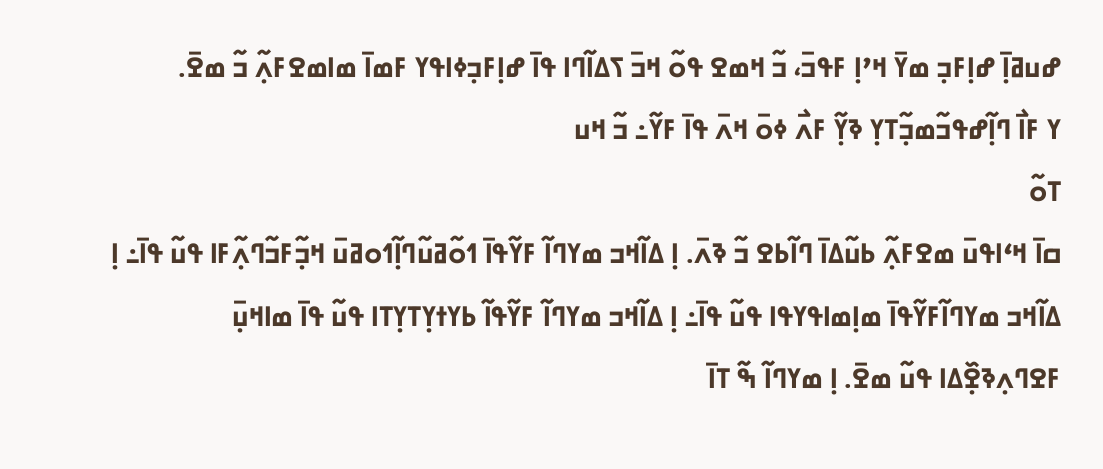ߝߎߥߊ߲߫ ߝߊ߲ߓߏ߲ ߘߌ߫ ߞߴߊ߲ ߓߟߏ߫، ߏ߬ ߞߘߐ ߟߋ߬ ߞߏ߫ ߖߡߊ߬ߣߊ ߟߊ߫ ߝߊ߲ߓߏ߲ߦߊߟߌ ߓߘߊ߫ ߘߊߘߐߓߍ߲߬ ߏ߬ ߘߐ߫.
ߌ ߓߊ߯ ߣߊ߲߬ߝߟߏ߬ߘߏ߲߬ߠߌ߲ ߢߌ߲߬ ߓߍ߯ ߦߋ߫ ߞߍ߫ ߟߊ߫ ߓߌ߬߸ ߏ߬ ߞߎ
ߠߋ߬
ߛߊ߫ ߞߵߊߟߎ߫ ߘߐߓߍ߲߬ ߕߎ߬ߡߊ߫ ߣߊ߬ߕߐ ߏ߬ ߢߍ߫. ߊ߲ ߡߊ߬ߞߏ ߘߌߣߊ߬ ߓߌ߬ߟߊ߫ ߗߋ߬ߥߎ߬ߣߊ߲߬ߗߋߥߎ߫ ߞߏ߲߬ߓߏ߬ߣߍ߲߬ߓߊ ߟߎ߬ ߟߊ߫߸ ߊ߲ ߡߊ߬ߞߏ ߘߌߣߊ߬ߓߌ߬ߟߊ߫ ߘߊ߲ߘߊߟߌߟߊ ߟߎ߬ ߟߊ߫߸ ߊ߲ ߡߊ߬ߞߏ ߘߌߣߊ߬ ߓߌ߬ߟߊ߬ ߕߌߙߌ߲ߠߌ߲ߠߊ ߟߎ߬ ߟߊ߫ ߘߊߞߎ߲߫ ߓߐߣߍ߲ߢߐ߲߰ߡߊ ߟߎ߬ ߘߐ߫. ߊ߲ ߘߌߣߊ߬ ߒ߬ ߠߊ߫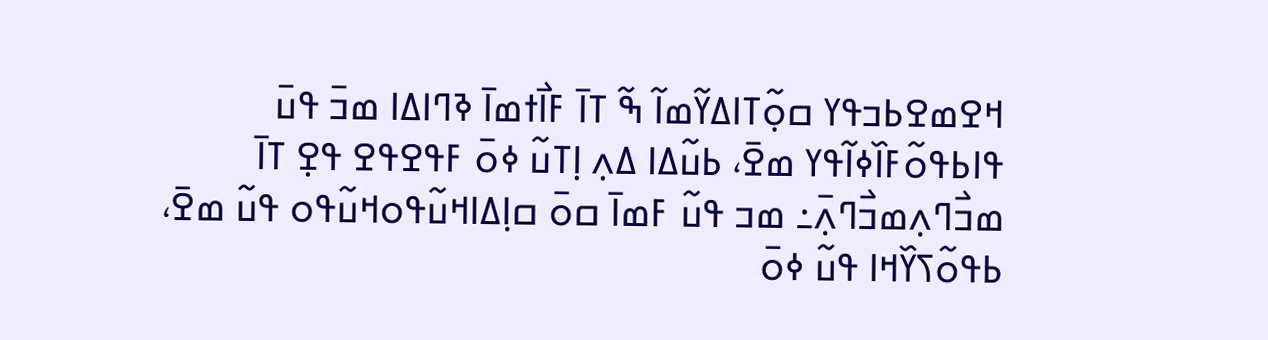ߞߐߘߐߕߏߟߌ ߛߋ߲߬ߠߊߡߌ߬ߘߊ߬ ߒ߬ ߠߊ߫ ߓߊ߯ߙߘߊ߫ ߢߣߊߡߊ ߘߏ߫ ߟߎ߫ ߟߊߕߟߋ߬ߓߊ߰ߦߊ߬ߟߌ ߘߐ߫، ߕߎ߬ߡߊ ߡߍ߲ ߊ߲ߠߎ߬ ߦߋ߫ ߓߟߐߟߐ ߟߐ߲ ߠߊ߫ ߘߏ߯ߣߍ߲ߘߏ߯ߣߍ߲߫߸ ߘߏ ߟߎ߬ ߓߘߊ߫ ߛߋ߫ ߛߊ߲ߡߊߞߎ߬ߟߋߞߎ߬ߟߋ ߟߎ߬ ߘߐ߫، ߕߟߋ߬ߖߌ߰ߞߊ ߟߎ߬ ߦߋ߫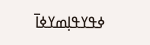ߦߟߌߟߊ߲ߘߌߦߊ߫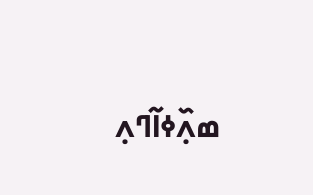ߘߍ߲߰ߦߊ߬ߣߍ߲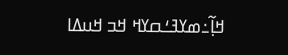ߞߊ߲߬߸ߘߌߔߑߛߌߞ ߞߏ ߞߎߡߊ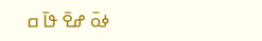ߦߋ߫ ߝߐ߫ ߟߊ߫ ߛ